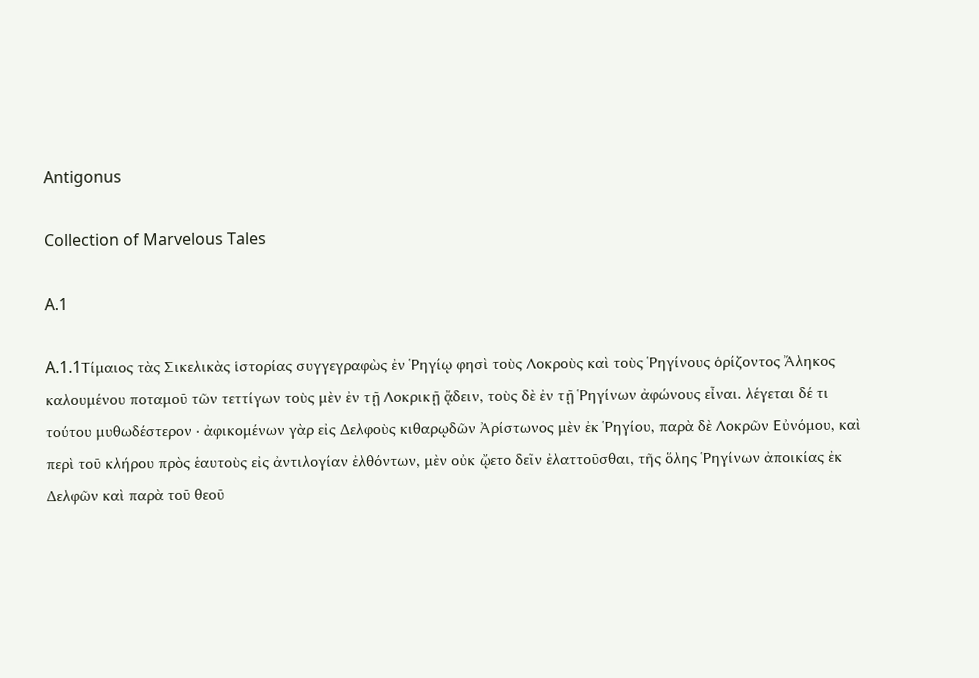Antigonus

Collection of Marvelous Tales

A.1

A.1.1Τίμαιος τὰς Σικελικὰς ἱστορίας συγγεγραφὼς ἐν Ῥηγίῳ φησὶ τοὺς Λοκροὺς καὶ τοὺς Ῥηγίνους ὁρίζοντος Ἄληκος καλουμένου ποταμοῦ τῶν τεττίγων τοὺς μὲν ἐν τῇ Λοκρικῇ ᾄδειν, τοὺς δὲ ἐν τῇ Ῥηγίνων ἀφώνους εἶναι. λέγεται δέ τι τούτου μυθωδέστερον · ἀφικομένων γὰρ εἰς Δελφοὺς κιθαρῳδῶν Ἀρίστωνος μὲν ἐκ Ῥηγίου, παρὰ δὲ Λοκρῶν Εὐνόμου, καὶ περὶ τοῦ κλήρου πρὸς ἑαυτοὺς εἰς ἀντιλογίαν ἐλθόντων, μὲν οὐκ ᾤετο δεῖν ἐλαττοῦσθαι, τῆς ὅλης Ῥηγίνων ἀποικίας ἐκ Δελφῶν καὶ παρὰ τοῦ θεοῦ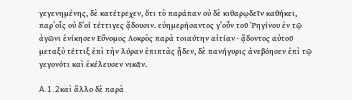γεγενημένης, δὲ κατέτρεχεν, ὅτι τὸ παράπαν οὐ δὲ κιθαρῳδεῖν καθήκει, παρ’οἷς οὐ δ’οἱ τέττιγες ᾄδουσιν. εὐημερήσαντος γ’οὖν τοῦ Ῥηγίνου ἐν τῷ ἀγῶνι ἐνίκησεν Εὔνομος Λοκρὸς παρὰ τοιαύτην αἰτίαν · ᾄδοντος αὐτοῦ μεταξὺ τέττιξ ἐπὶ τὴν λύραν ἐπιπτὰς ᾖδεν, δὲ πανήγυρις ἀνεβόησεν ἐπὶ τῷ γεγονότι καὶ ἐκέλευσεν νικᾶν.

A.1.2καὶ ἄλλο δὲ παρὰ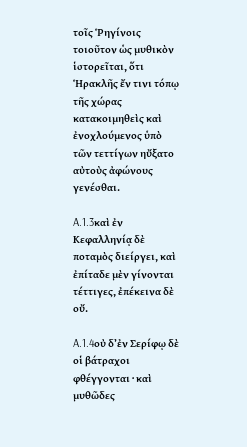τοῖς Ῥηγίνοις τοιοῦτον ὡς μυθικὸν ἱστορεῖται, ὅτι Ἡρακλῆς ἔν τινι τόπῳ τῆς χώρας κατακοιμηθεὶς καὶ ἐνοχλούμενος ὑπὸ τῶν τεττίγων ηὔξατο αὐτοὺς ἀφώνους γενέσθαι.

A.1.3καὶ ἐν Κεφαλληνίᾳ δὲ ποταμὸς διείργει, καὶ ἐπίταδε μὲν γίνονται τέττιγες, ἐπέκεινα δὲ οὔ.

A.1.4οὐ δ’ἐν Σερίφῳ δὲ οἱ βάτραχοι φθέγγονται · καὶ μυθῶδες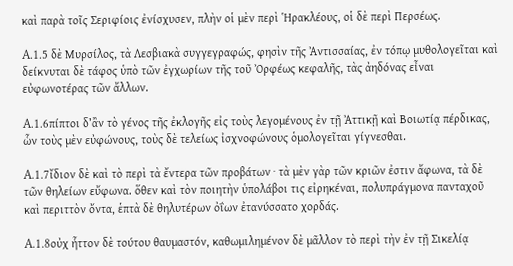καὶ παρὰ τοῖς Σεριφίοις ἐνίσχυσεν, πλὴν οἱ μὲν περὶ Ἡρακλέους, οἱ δὲ περὶ Περσέως.

A.1.5 δὲ Μυρσίλος, τὰ Λεσβιακὰ συγγεγραφώς, φησὶν τῆς Ἀντισσαίας, ἐν τόπῳ μυθολογεῖται καὶ δείκνυται δὲ τάφος ὑπὸ τῶν ἐγχωρίων τῆς τοῦ Ὀρφέως κεφαλῆς, τὰς ἀηδόνας εἶναι εὐφωνοτέρας τῶν ἄλλων.

A.1.6πίπτοι δ’ἂν τὸ γένος τῆς ἐκλογῆς εἰς τοὺς λεγομένους ἐν τῇ Ἀττικῇ καὶ Βοιωτίᾳ πέρδικας, ὧν τοὺς μὲν εὐφώνους, τοὺς δὲ τελείως ἰσχνοφώνους ὁμολογεῖται γίγνεσθαι.

A.1.7ἴδιον δὲ καὶ τὸ περὶ τὰ ἔντερα τῶν προβάτων · τὰ μὲν γὰρ τῶν κριῶν ἐστιν ἄφωνα, τὰ δὲ τῶν θηλείων εὔφωνα. ὅθεν καὶ τὸν ποιητὴν ὑπολάβοι τις εἰρηκέναι, πολυπράγμονα πανταχοῦ καὶ περιττὸν ὄντα, ἑπτὰ δὲ θηλυτέρων ὀΐων ἐτανύσσατο χορδάς.

A.1.8οὐχ ἧττον δὲ τούτου θαυμαστόν, καθωμιλημένον δὲ μᾶλλον τὸ περὶ τὴν ἐν τῇ Σικελίᾳ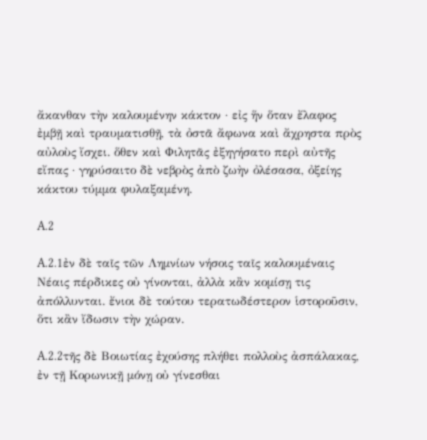ἄκανθαν τὴν καλουμένην κάκτον · εἰς ἥν ὅταν ἔλαφος ἐμβῇ καὶ τραυματισθῇ, τὰ ὀστᾶ ἄφωνα καὶ ἄχρηστα πρὸς αὐλοὺς ἴσχει. ὅθεν καὶ Φιλητᾶς ἐξηγήσατο περὶ αὐτῆς εἴπας · γηρύσαιτο δὲ νεβρὸς ἀπὸ ζωὴν ὀλέσασα, ὀξείης κάκτου τύμμα φυλαξαμένη.

A.2

A.2.1ἐν δὲ ταῖς τῶν Λημνίων νήσοις ταῖς καλουμέναις Νέαις πέρδικες οὐ γίνονται, ἀλλὰ κἂν κομίσῃ τις ἀπόλλυνται. ἔνιοι δὲ τούτου τερατωδέστερον ἱστοροῦσιν, ὅτι κἂν ἴδωσιν τὴν χώραν.

A.2.2τῆς δὲ Βοιωτίας ἐχούσης πλήθει πολλοὺς ἀσπάλακας, ἐν τῇ Κορωνικῇ μόνῃ οὐ γίνεσθαι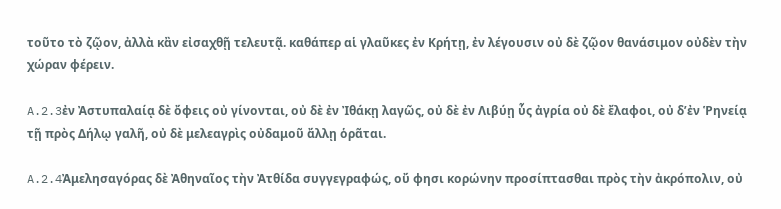τοῦτο τὸ ζῷον, ἀλλὰ κἂν εἰσαχθῇ τελευτᾷ. καθάπερ αἱ γλαῦκες ἐν Κρήτῃ, ἐν λέγουσιν οὐ δὲ ζῷον θανάσιμον οὐδὲν τὴν χώραν φέρειν.

A.2.3ἐν Ἀστυπαλαίᾳ δὲ ὄφεις οὐ γίνονται, οὐ δὲ ἐν Ἰθάκῃ λαγῶς, οὐ δὲ ἐν Λιβύῃ ὗς ἀγρία οὐ δὲ ἔλαφοι, οὐ δ’ἐν Ῥηνείᾳ τῇ πρὸς Δήλῳ γαλῆ, οὐ δὲ μελεαγρὶς οὐδαμοῦ ἄλλῃ ὁρᾶται.

A.2.4Ἀμελησαγόρας δὲ Ἀθηναῖος τὴν Ἀτθίδα συγγεγραφώς, οὔ φησι κορώνην προσίπτασθαι πρὸς τὴν ἀκρόπολιν, οὐ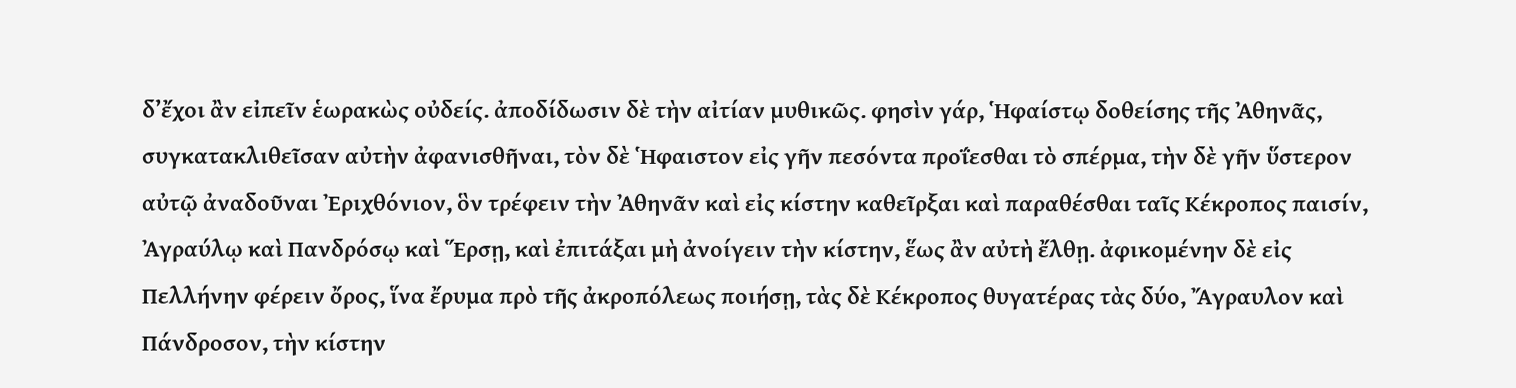δ’ἔχοι ἂν εἰπεῖν ἑωρακὼς οὐδείς. ἀποδίδωσιν δὲ τὴν αἰτίαν μυθικῶς. φησὶν γάρ, Ἡφαίστῳ δοθείσης τῆς Ἀθηνᾶς, συγκατακλιθεῖσαν αὐτὴν ἀφανισθῆναι, τὸν δὲ Ἡφαιστον εἰς γῆν πεσόντα προΐεσθαι τὸ σπέρμα, τὴν δὲ γῆν ὕστερον αὐτῷ ἀναδοῦναι Ἐριχθόνιον, ὃν τρέφειν τὴν Ἀθηνᾶν καὶ εἰς κίστην καθεῖρξαι καὶ παραθέσθαι ταῖς Κέκροπος παισίν, Ἀγραύλῳ καὶ Πανδρόσῳ καὶ Ἕρσῃ, καὶ ἐπιτάξαι μὴ ἀνοίγειν τὴν κίστην, ἕως ἂν αὐτὴ ἔλθῃ. ἀφικομένην δὲ εἰς Πελλήνην φέρειν ὄρος, ἵνα ἔρυμα πρὸ τῆς ἀκροπόλεως ποιήσῃ, τὰς δὲ Κέκροπος θυγατέρας τὰς δύο, Ἄγραυλον καὶ Πάνδροσον, τὴν κίστην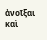ἀνοῖξαι καὶ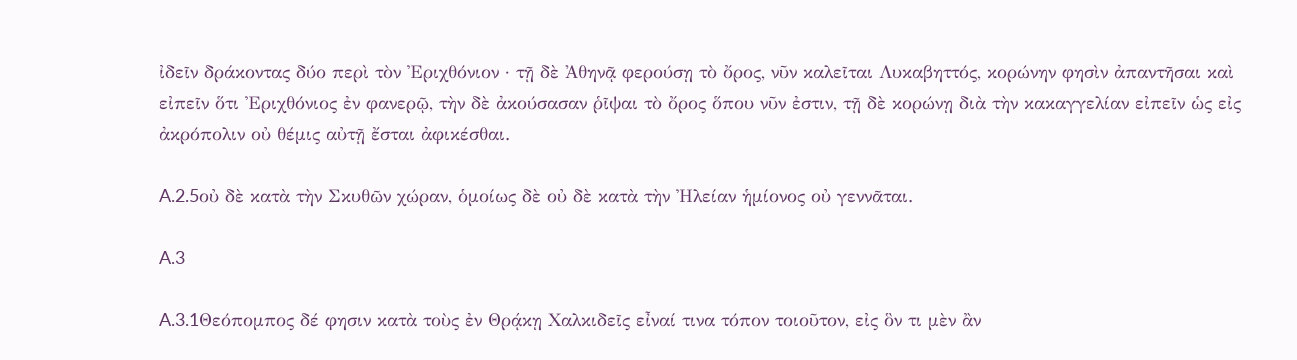ἰδεῖν δράκοντας δύο περὶ τὸν Ἐριχθόνιον · τῇ δὲ Ἀθηνᾷ φερούσῃ τὸ ὄρος, νῦν καλεῖται Λυκαβηττός, κορώνην φησὶν ἀπαντῆσαι καὶ εἰπεῖν ὅτι Ἐριχθόνιος ἐν φανερῷ, τὴν δὲ ἀκούσασαν ῥῖψαι τὸ ὄρος ὅπου νῦν ἐστιν, τῇ δὲ κορώνῃ διὰ τὴν κακαγγελίαν εἰπεῖν ὡς εἰς ἀκρόπολιν οὐ θέμις αὐτῇ ἔσται ἀφικέσθαι.

A.2.5οὐ δὲ κατὰ τὴν Σκυθῶν χώραν, ὁμοίως δὲ οὐ δὲ κατὰ τὴν Ἠλείαν ἡμίονος οὐ γεννᾶται.

A.3

A.3.1Θεόπομπος δέ φησιν κατὰ τοὺς ἐν Θρᾴκῃ Χαλκιδεῖς εἶναί τινα τόπον τοιοῦτον, εἰς ὃν τι μὲν ἂν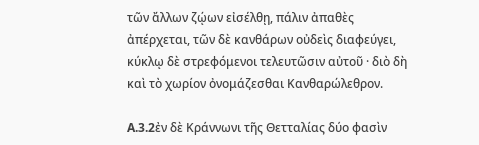τῶν ἄλλων ζῴων εἰσέλθῃ, πάλιν ἀπαθὲς ἀπέρχεται, τῶν δὲ κανθάρων οὐδεὶς διαφεύγει, κύκλῳ δὲ στρεφόμενοι τελευτῶσιν αὐτοῦ · διὸ δὴ καὶ τὸ χωρίον ὀνομάζεσθαι Κανθαρώλεθρον.

A.3.2ἐν δὲ Κράννωνι τῆς Θετταλίας δύο φασὶν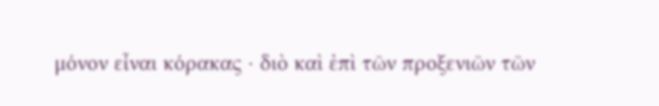μόνον εἶναι κόρακας · διὸ καὶ ἐπὶ τῶν προξενιῶν τῶν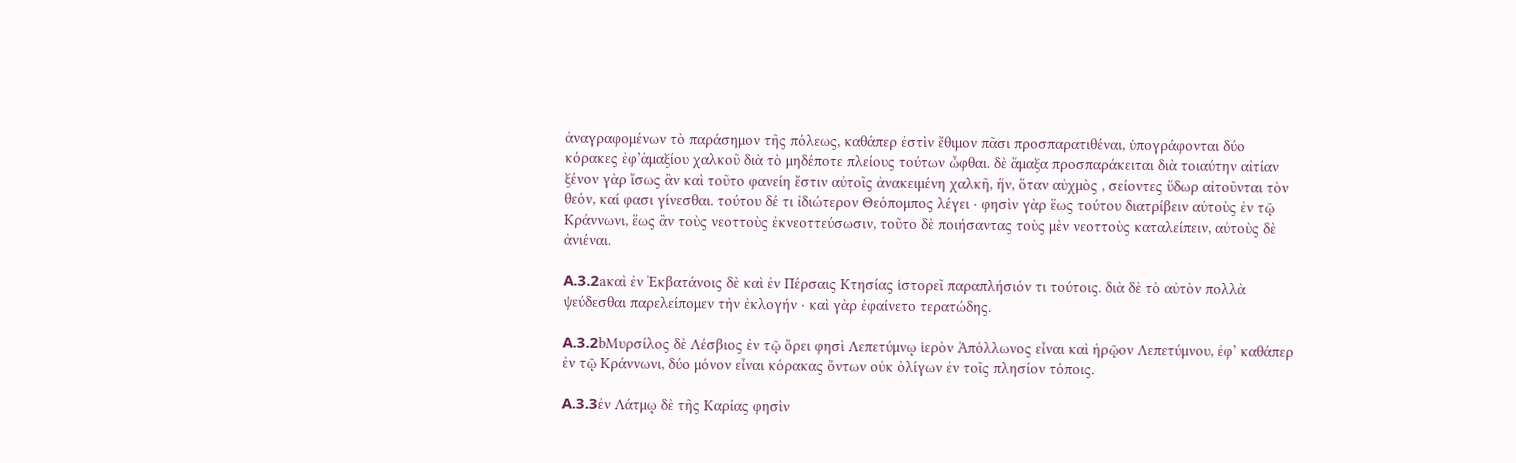ἀναγραφομένων τὸ παράσημον τῆς πόλεως, καθάπερ ἐστὶν ἔθιμον πᾶσι προσπαρατιθέναι, ὑπογράφονται δύο κόρακες ἐφ’ἁμαξίου χαλκοῦ διὰ τὸ μηδέποτε πλείους τούτων ὦφθαι. δὲ ἅμαξα προσπαράκειται διὰ τοιαύτην αἰτίαν ξένον γὰρ ἴσως ἂν καὶ τοῦτο φανείη ἔστιν αὐτοῖς ἀνακειμένη χαλκῆ, ἥν, ὅταν αὐχμὸς , σείοντες ὕδωρ αἰτοῦνται τὸν θεόν, καί φασι γίνεσθαι. τούτου δέ τι ἰδιώτερον Θεόπομπος λέγει · φησὶν γὰρ ἕως τούτου διατρίβειν αὐτοὺς ἐν τῷ Κράννωνι, ἕως ἂν τοὺς νεοττοὺς ἐκνεοττεύσωσιν, τοῦτο δὲ ποιήσαντας τοὺς μὲν νεοττοὺς καταλείπειν, αὐτοὺς δὲ ἀνιέναι.

A.3.2aκαὶ ἐν Ἐκβατάνοις δὲ καὶ ἐν Πέρσαις Κτησίας ἱστορεῖ παραπλήσιόν τι τούτοις. διὰ δὲ τὸ αὐτὸν πολλὰ ψεύδεσθαι παρελείπομεν τὴν ἐκλογήν · καὶ γὰρ ἐφαίνετο τερατώδης.

A.3.2bΜυρσίλος δὲ Λέσβιος ἐν τῷ ὄρει φησὶ Λεπετύμνῳ ἱερὸν Ἀπόλλωνος εἶναι καὶ ἡρῷον Λεπετύμνου, ἐφ’ καθάπερ ἐν τῷ Κράννωνι, δύο μόνον εἶναι κόρακας ὄντων οὐκ ὀλίγων ἐν τοῖς πλησίον τόποις.

A.3.3ἐν Λάτμῳ δὲ τῆς Καρίας φησὶν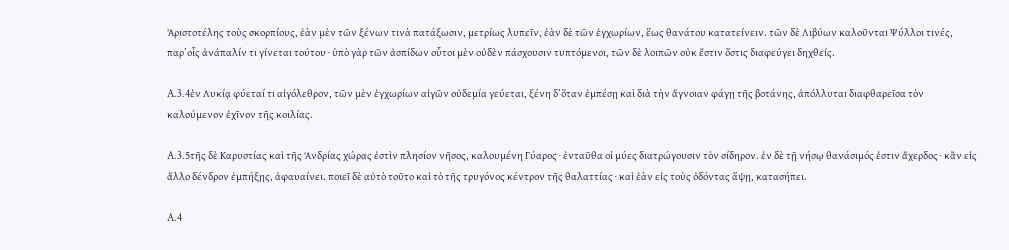Ἀριστοτέλης τοὺς σκορπίους, ἐὰν μὲν τῶν ξένων τινὰ πατάξωσιν, μετρίως λυπεῖν, ἐὰν δὲ τῶν ἐγχωρίων, ἕως θανάτου κατατείνειν. τῶν δὲ Λιβύων καλοῦνται Ψύλλοι τινές, παρ’οἷς ἀνάπαλίν τι γίνεται τούτου · ὑπὸ γὰρ τῶν ἀσπίδων οὗτοι μὲν οὐδὲν πάσχουσιν τυπτόμενοι, τῶν δὲ λοιπῶν οὐκ ἔστιν ὅστις διαφεύγει δηχθείς.

A.3.4ἐν Λυκίᾳ φύεταί τι αἰγόλεθρον, τῶν μὲν ἐγχωρίων αἰγῶν οὐδεμία γεύεται, ξένη δ’ὅταν ἐμπέσῃ καὶ διὰ τὴν ἄγνοιαν φάγῃ τῆς βοτάνης, ἀπόλλυται διαφθαρεῖσα τὸν καλούμενον ἐχῖνον τῆς κοιλίας.

A.3.5τῆς δὲ Καρυστίας καὶ τῆς Ἀνδρίας χώρας ἐστὶν πλησίον νῆσος, καλουμένη Γύαρος · ἐνταῦθα οἱ μύες διατρώγουσιν τὸν σίδηρον. ἐν δὲ τῇ νήσῳ θανάσιμός ἐστιν ἄχερδος · κἂν εἰς ἄλλο δένδρον ἐμπήξῃς, ἀφαυαίνει. ποιεῖ δὲ αὐτὸ τοῦτο καὶ τὸ τῆς τρυγόνος κέντρον τῆς θαλαττίας · καὶ ἐὰν εἰς τοὺς ὀδόντας ἅψῃ, κατασήπει.

A.4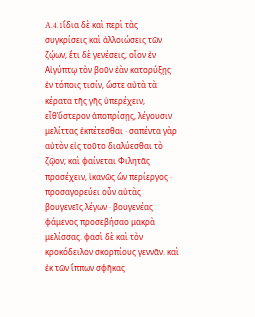A.4.1ἴδια δὲ καὶ περὶ τὰς συγκρίσεις καὶ ἀλλοιώσεις τῶν ζῴων, ἔτι δὲ γενέσεις, οἷον ἐν Αἰγύπτῳ τὸν βοῦν ἐὰν κατορύξῃς ἐν τόποις τισίν, ὥστε αὐτὰ τὰ κέρατα τῆς γῆς ὑπερέχειν, εἶθ’ὕστερον ἀποπρίσῃς, λέγουσιν μελίττας ἐκπέτεσθαι · σαπέντα γὰρ αὐτὸν εἰς τοῦτο διαλύεσθαι τὸ ζῷον; καὶ φαίνεται Φιλητᾶς προσέχειν, ἱκανῶς ὢν περίεργος · προσαγορεύει οὖν αὐτὰς βουγενεῖς λέγων · βουγενέας φάμενος προσεβήσαο μακρὰ μελίσσας. φασὶ δὲ καὶ τὸν κροκόδειλον σκορπίους γεννᾶν. καὶ ἐκ τῶν ἵππων σφῆκας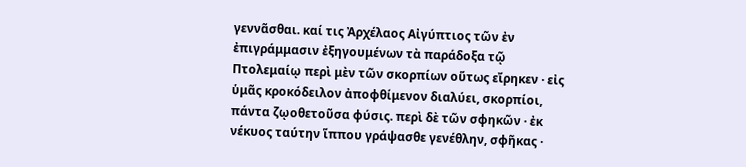γεννᾶσθαι. καί τις Ἀρχέλαος Αἰγύπτιος τῶν ἐν ἐπιγράμμασιν ἐξηγουμένων τὰ παράδοξα τῷ Πτολεμαίῳ περὶ μὲν τῶν σκορπίων οὕτως εἴρηκεν · εἰς ὑμᾶς κροκόδειλον ἀποφθίμενον διαλύει, σκορπίοι, πάντα ζῳοθετοῦσα φύσις. περὶ δὲ τῶν σφηκῶν · ἐκ νέκυος ταύτην ἵππου γράψασθε γενέθλην, σφῆκας ·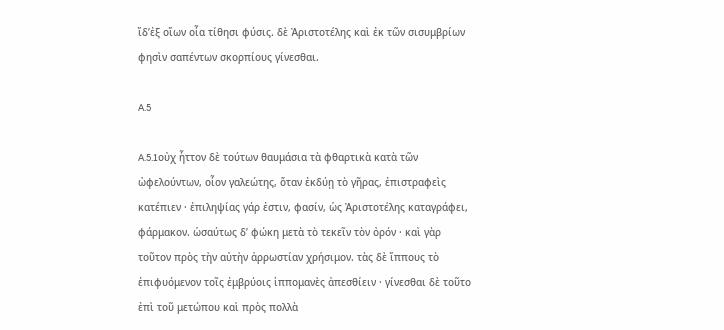ἴδ’ἐξ οἵων οἷα τίθησι φύσις. δὲ Ἀριστοτέλης καὶ ἐκ τῶν σισυμβρίων φησὶν σαπέντων σκορπίους γίνεσθαι.

A.5

A.5.1οὐχ ἧττον δὲ τούτων θαυμάσια τὰ φθαρτικὰ κατὰ τῶν ὠφελούντων, οἷον γαλεώτης, ὅταν ἐκδύῃ τὸ γῆρας, ἐπιστραφεὶς κατέπιεν · ἐπιληψίας γάρ ἐστιν, φασίν, ὡς Ἀριστοτέλης καταγράφει, φάρμακον. ὡσαύτως δ’ φώκη μετὰ τὸ τεκεῖν τὸν ὀρόν · καὶ γὰρ τοῦτον πρὸς τὴν αὐτὴν ἀρρωστίαν χρήσιμον. τὰς δὲ ἵππους τὸ ἐπιφυόμενον τοῖς ἐμβρύοις ἱππομανὲς ἀπεσθίειν · γίνεσθαι δὲ τοῦτο ἐπὶ τοῦ μετώπου καὶ πρὸς πολλὰ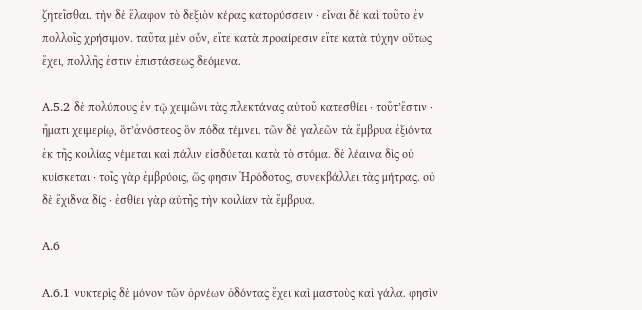ζητεῖσθαι. τὴν δὲ ἔλαφον τὸ δεξιὸν κέρας κατορύσσειν · εἶναι δὲ καὶ τοῦτο ἐν πολλοῖς χρήσιμον. ταῦτα μὲν οὖν, εἴτε κατὰ προαίρεσιν εἴτε κατὰ τύχην οὕτως ἔχει, πολλῆς ἐστιν ἐπιστάσεως δεόμενα.

A.5.2 δὲ πολύπους ἐν τῷ χειμῶνι τὰς πλεκτάνας αὑτοῦ κατεσθίει · τοῦτ’ἔστιν · ἤματι χειμερίῳ, ὅτ’ἀνόστεος ὃν πόδα τέμνει. τῶν δὲ γαλεῶν τὰ ἔμβρυα ἐξιόντα ἐκ τῆς κοιλίας νέμεται καὶ πάλιν εἰσδύεται κατὰ τὸ στόμα. δὲ λέαινα δὶς οὐ κυίσκεται · τοῖς γὰρ ἐμβρύοις, ὥς φησιν Ἡρόδοτος, συνεκβάλλει τὰς μήτρας. οὐ δὲ ἔχιδνα δίς · ἐσθίει γὰρ αὐτῆς τὴν κοιλίαν τὰ ἔμβρυα.

A.6

A.6.1 νυκτερὶς δὲ μόνον τῶν ὀρνέων ὀδόντας ἔχει καὶ μαστοὺς καὶ γάλα. φησὶν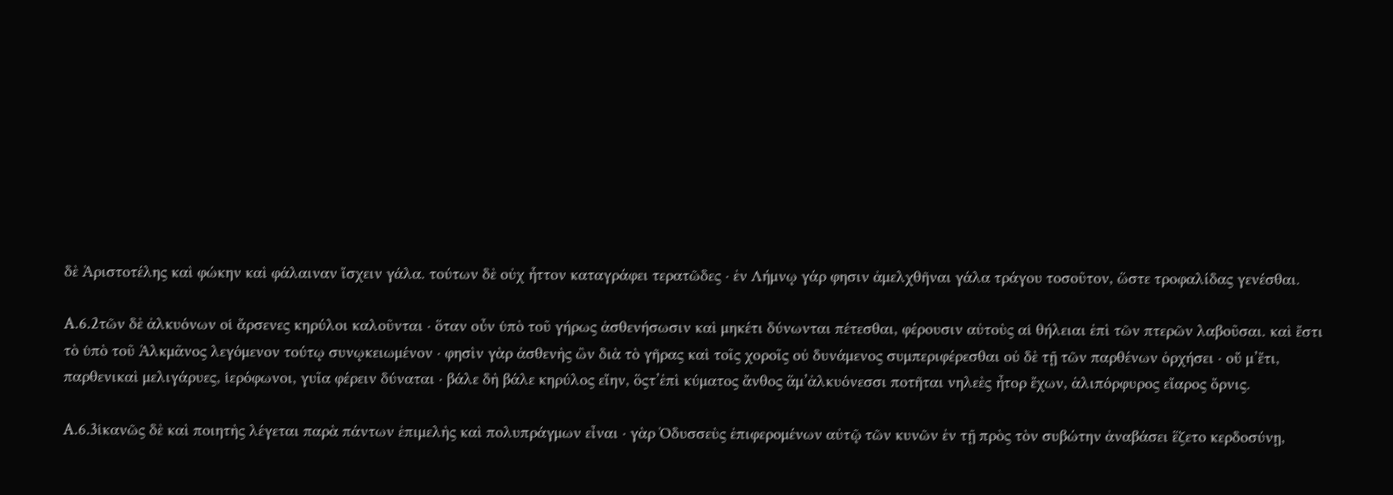δὲ Ἀριστοτέλης καὶ φώκην καὶ φάλαιναν ἴσχειν γάλα. τούτων δὲ οὐχ ἧττον καταγράφει τερατῶδες · ἐν Λήμνῳ γάρ φησιν ἀμελχθῆναι γάλα τράγου τοσοῦτον, ὥστε τροφαλίδας γενέσθαι.

A.6.2τῶν δὲ ἀλκυόνων οἱ ἄρσενες κηρύλοι καλοῦνται · ὅταν οὖν ὑπὸ τοῦ γήρως ἀσθενήσωσιν καὶ μηκέτι δύνωνται πέτεσθαι, φέρουσιν αὐτοὺς αἱ θήλειαι ἐπὶ τῶν πτερῶν λαβοῦσαι. καὶ ἔστι τὸ ὑπὸ τοῦ Ἀλκμᾶνος λεγόμενον τούτῳ συνῳκειωμένον · φησὶν γὰρ ἀσθενὴς ὢν διὰ τὸ γῆρας καὶ τοῖς χοροῖς οὐ δυνάμενος συμπεριφέρεσθαι οὐ δὲ τῇ τῶν παρθένων ὀρχήσει · οὔ μ’ἔτι, παρθενικαὶ μελιγάρυες, ἱερόφωνοι, γυῖα φέρειν δύναται · βάλε δὴ βάλε κηρύλος εἴην, ὅςτ’ἐπὶ κύματος ἄνθος ἅμ’ἀλκυόνεσσι ποτῆται νηλεὲς ἦτορ ἔχων, ἁλιπόρφυρος εἴαρος ὄρνις.

A.6.3ἱκανῶς δὲ καὶ ποιητὴς λέγεται παρὰ πάντων ἐπιμελὴς καὶ πολυπράγμων εἶναι · γὰρ Ὀδυσσεὺς ἐπιφερομένων αὐτῷ τῶν κυνῶν ἐν τῇ πρὸς τὸν συβώτην ἀναβάσει ἕζετο κερδοσύνῃ,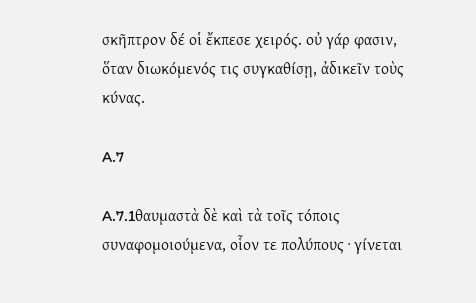σκῆπτρον δέ οἱ ἔκπεσε χειρός. οὐ γάρ φασιν, ὅταν διωκόμενός τις συγκαθίσῃ, ἀδικεῖν τοὺς κύνας.

A.7

A.7.1θαυμαστὰ δὲ καὶ τὰ τοῖς τόποις συναφομοιούμενα, οἷον τε πολύπους · γίνεται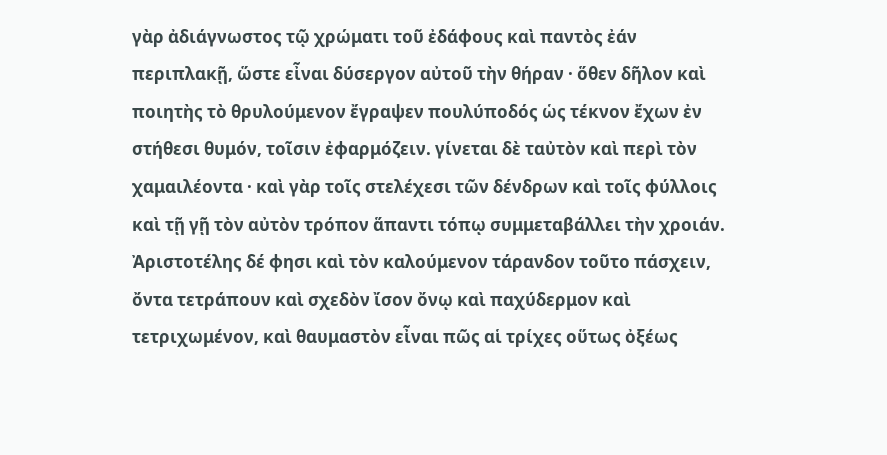γὰρ ἀδιάγνωστος τῷ χρώματι τοῦ ἐδάφους καὶ παντὸς ἐάν περιπλακῇ, ὥστε εἶναι δύσεργον αὐτοῦ τὴν θήραν · ὅθεν δῆλον καὶ ποιητὴς τὸ θρυλούμενον ἔγραψεν πουλύποδός ὡς τέκνον ἔχων ἐν στήθεσι θυμόν, τοῖσιν ἐφαρμόζειν. γίνεται δὲ ταὐτὸν καὶ περὶ τὸν χαμαιλέοντα · καὶ γὰρ τοῖς στελέχεσι τῶν δένδρων καὶ τοῖς φύλλοις καὶ τῇ γῇ τὸν αὐτὸν τρόπον ἅπαντι τόπῳ συμμεταβάλλει τὴν χροιάν. Ἀριστοτέλης δέ φησι καὶ τὸν καλούμενον τάρανδον τοῦτο πάσχειν, ὄντα τετράπουν καὶ σχεδὸν ἴσον ὄνῳ καὶ παχύδερμον καὶ τετριχωμένον, καὶ θαυμαστὸν εἶναι πῶς αἱ τρίχες οὕτως ὀξέως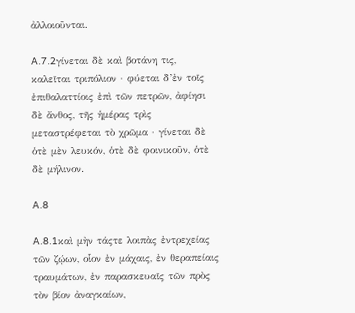ἀλλοιοῦνται.

A.7.2γίνεται δὲ καὶ βοτάνη τις, καλεῖται τριπόλιον · φύεται δ’ἐν τοῖς ἐπιθαλαττίοις ἐπὶ τῶν πετρῶν, ἀφίησι δὲ ἄνθος, τῆς ἡμέρας τρὶς μεταστρέφεται τὸ χρῶμα · γίνεται δὲ ὁτὲ μὲν λευκόν, ὁτὲ δὲ φοινικοῦν, ὁτὲ δὲ μήλινον.

A.8

A.8.1καὶ μὴν τάςτε λοιπὰς ἐντρεχείας τῶν ζῴων, οἷον ἐν μάχαις, ἐν θεραπείαις τραυμάτων, ἐν παρασκευαῖς τῶν πρὸς τὸν βίον ἀναγκαίων,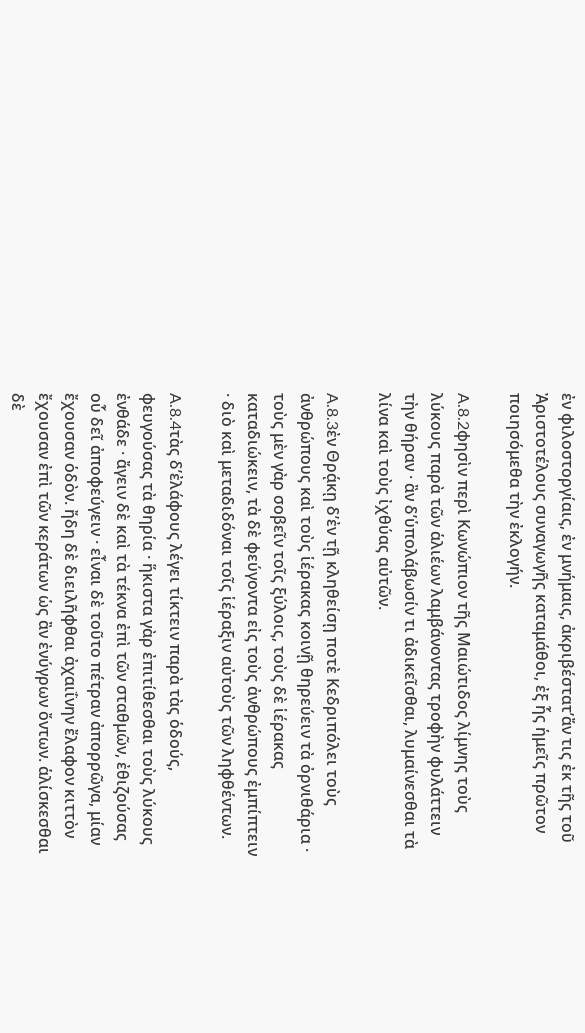ἐν φιλοστοργίαις, ἐν μνήμαις, ἀκριβέστατ’ἄν τις ἐκ τῆς τοῦ Ἀριστοτέλους συναγωγῆς καταμάθοι, ἐξ ἧς ἡμεῖς πρῶτον ποιησόμεθα τὴν ἐκλογήν.

A.8.2φησὶν περὶ Κωνώπιον τῆς Μαιώτιδος λίμνης τοὺς λύκους παρὰ τῶν ἁλιέων λαμβάνοντας τροφὴν φυλάττειν τὴν θήραν · ἂν δ’ὑπολάβωσίν τι ἀδικεῖσθαι, λυμαίνεσθαι τὰ λίνα καὶ τοὺς ἰχθύας αὐτῶν.

A.8.3ἐν Θρᾴκῃ δ’ἐν τῇ κληθείσῃ ποτὲ Κεδριπόλει τοὺς ἀνθρώπους καὶ τοὺς ἱέρακας κοινῇ θηρεύειν τὰ ὀρνιθάρια · τοὺς μὲν γὰρ σοβεῖν τοῖς ξύλοις, τοὺς δὲ ἱέρακας καταδιώκειν, τὰ δὲ φεύγοντα εἰς τοὺς ἀνθρώπους ἐμπίπτειν · διὸ καὶ μεταδιδόναι τοῖς ἱέραξιν αὐτοὺς τῶν ληφθέντων.

A.8.4τὰς δ’ἐλάφους λέγει τίκτειν παρὰ τὰς ὁδούς, φευγούσας τὰ θηρία · ἥκιστα γὰρ ἐπιτίθεσθαι τοὺς λύκους ἐνθάδε · ἄγειν δὲ καὶ τὰ τέκνα ἐπὶ τῶν σταθμῶν, ἐθιζούσας οὗ δεῖ ἀποφεύγειν · εἶναι δὲ τοῦτο πέτραν ἀπορρῶγα, μίαν ἔχουσαν ὁδὸν. ἤδη δὲ διειλῆφθαι ἀχαιΐνην ἔλαφον κιττὸν ἔχουσαν ἐπὶ τῶν κεράτων ὡς ἂν ἐνύγρων ὄντων. ἁλίσκεσθαι δὲ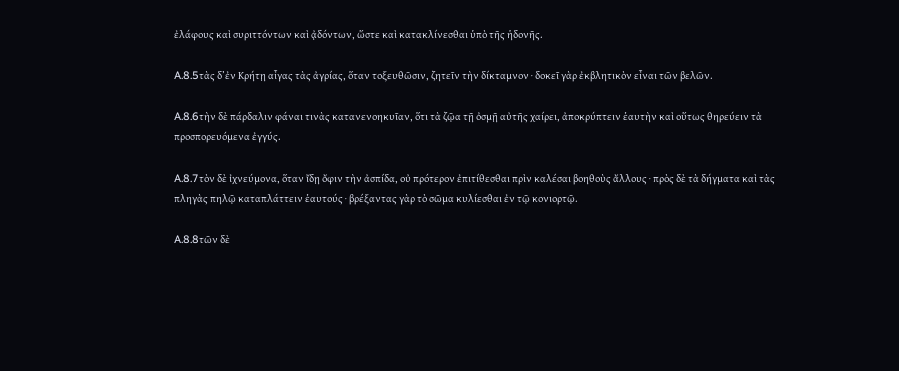ἐλάφους καὶ συριττόντων καὶ ᾀδόντων, ὥστε καὶ κατακλίνεσθαι ὑπὸ τῆς ἡδονῆς.

A.8.5τὰς δ’ἐν Κρήτῃ αἶγας τὰς ἀγρίας, ὅταν τοξευθῶσιν, ζητεῖν τὴν δίκταμνον · δοκεῖ γὰρ ἐκβλητικὸν εἶναι τῶν βελῶν.

A.8.6τὴν δὲ πάρδαλιν φάναι τινὰς κατανενοηκυῖαν, ὅτι τὰ ζῷα τῇ ὀσμῇ αὐτῆς χαίρει, ἀποκρύπτειν ἑαυτὴν καὶ οὕτως θηρεύειν τὰ προσπορευόμενα ἐγγύς.

A.8.7τὸν δὲ ἰχνεύμονα, ὅταν ἴδῃ ὄφιν τὴν ἀσπίδα, οὐ πρότερον ἐπιτίθεσθαι πρὶν καλέσαι βοηθοὺς ἄλλους · πρὸς δὲ τὰ δήγματα καὶ τὰς πληγὰς πηλῷ καταπλάττειν ἑαυτούς · βρέξαντας γὰρ τὸ σῶμα κυλίεσθαι ἐν τῷ κονιορτῷ.

A.8.8τῶν δὲ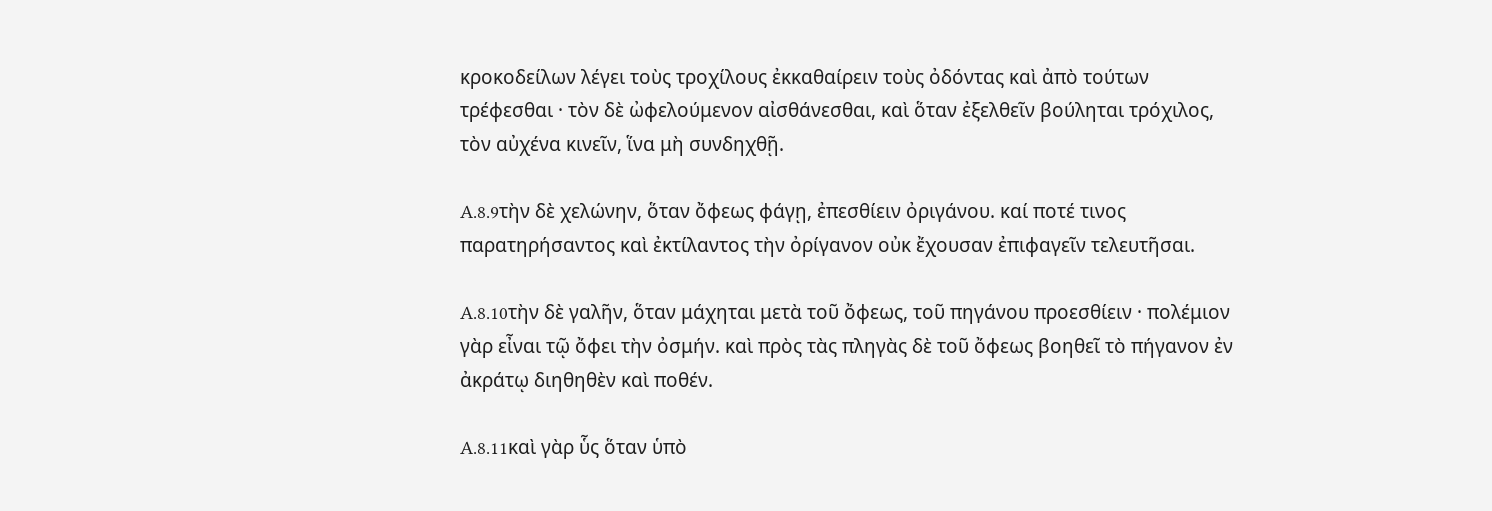κροκοδείλων λέγει τοὺς τροχίλους ἐκκαθαίρειν τοὺς ὀδόντας καὶ ἀπὸ τούτων τρέφεσθαι · τὸν δὲ ὠφελούμενον αἰσθάνεσθαι, καὶ ὅταν ἐξελθεῖν βούληται τρόχιλος, τὸν αὐχένα κινεῖν, ἵνα μὴ συνδηχθῇ.

A.8.9τὴν δὲ χελώνην, ὅταν ὄφεως φάγῃ, ἐπεσθίειν ὀριγάνου. καί ποτέ τινος παρατηρήσαντος καὶ ἐκτίλαντος τὴν ὀρίγανον οὐκ ἔχουσαν ἐπιφαγεῖν τελευτῆσαι.

A.8.10τὴν δὲ γαλῆν, ὅταν μάχηται μετὰ τοῦ ὄφεως, τοῦ πηγάνου προεσθίειν · πολέμιον γὰρ εἶναι τῷ ὄφει τὴν ὀσμήν. καὶ πρὸς τὰς πληγὰς δὲ τοῦ ὄφεως βοηθεῖ τὸ πήγανον ἐν ἀκράτῳ διηθηθὲν καὶ ποθέν.

A.8.11καὶ γὰρ ὗς ὅταν ὑπὸ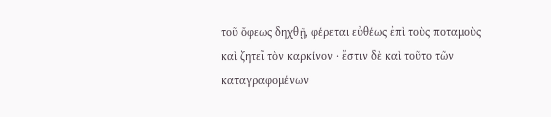τοῦ ὄφεως δηχθῇ, φέρεται εὐθέως ἐπὶ τοὺς ποταμοὺς καὶ ζητεῖ τὸν καρκίνον · ἔστιν δὲ καὶ τοῦτο τῶν καταγραφομένων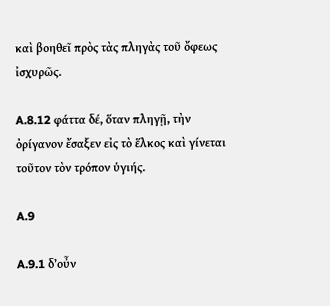καὶ βοηθεῖ πρὸς τὰς πληγὰς τοῦ ὄφεως ἰσχυρῶς.

A.8.12 φάττα δέ, ὅταν πληγῇ, τὴν ὀρίγανον ἔσαξεν εἰς τὸ ἕλκος καὶ γίνεται τοῦτον τὸν τρόπον ὑγιής.

A.9

A.9.1 δ’οὖν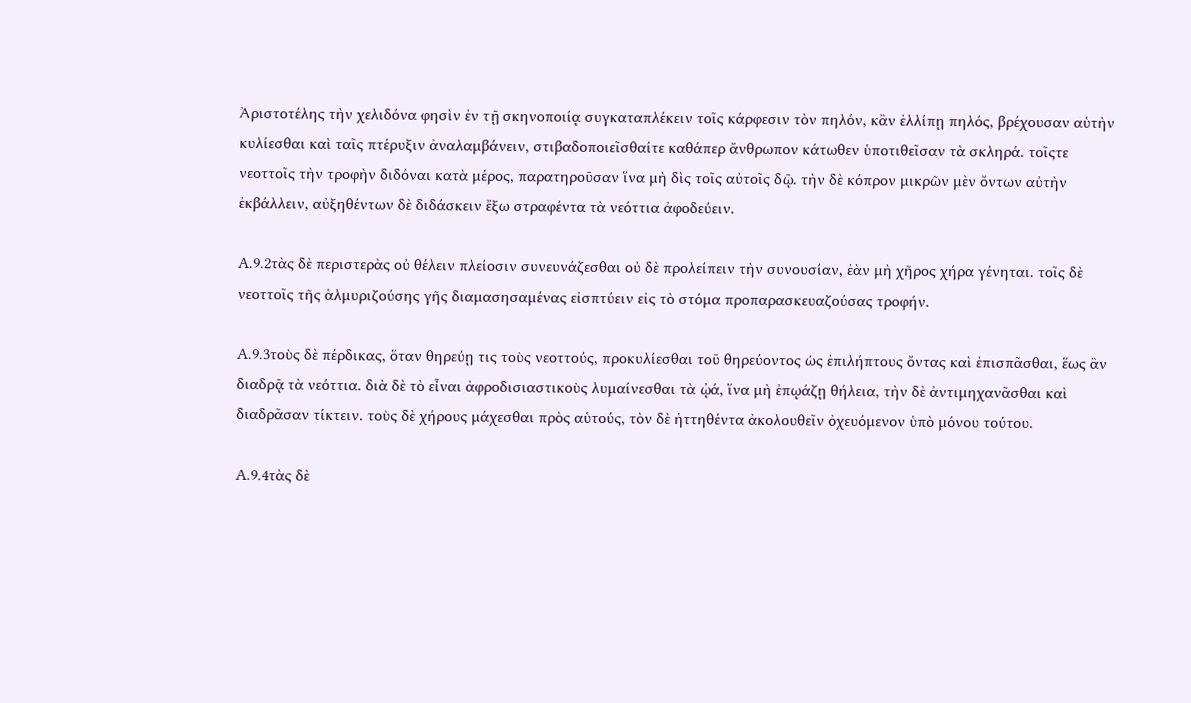Ἀριστοτέλης τὴν χελιδόνα φησὶν ἐν τῇ σκηνοποιίᾳ συγκαταπλέκειν τοῖς κάρφεσιν τὸν πηλόν, κἂν ἐλλίπῃ πηλός, βρέχουσαν αὑτὴν κυλίεσθαι καὶ ταῖς πτέρυξιν ἀναλαμβάνειν, στιβαδοποιεῖσθαίτε καθάπερ ἄνθρωπον κάτωθεν ὑποτιθεῖσαν τὰ σκληρά. τοῖςτε νεοττοῖς τὴν τροφὴν διδόναι κατὰ μέρος, παρατηροῦσαν ἵνα μὴ δὶς τοῖς αὐτοῖς δῷ. τὴν δὲ κόπρον μικρῶν μὲν ὄντων αὐτὴν ἐκβάλλειν, αὐξηθέντων δὲ διδάσκειν ἔξω στραφέντα τὰ νεόττια ἀφοδεύειν.

A.9.2τὰς δὲ περιστερὰς οὐ θέλειν πλείοσιν συνευνάζεσθαι οὐ δὲ προλείπειν τὴν συνουσίαν, ἐὰν μὴ χῆρος χήρα γένηται. τοῖς δὲ νεοττοῖς τῆς ἁλμυριζούσης γῆς διαμασησαμένας εἰσπτύειν εἰς τὸ στόμα προπαρασκευαζούσας τροφήν.

A.9.3τοὺς δὲ πέρδικας, ὅταν θηρεύῃ τις τοὺς νεοττούς, προκυλίεσθαι τοῦ θηρεύοντος ὡς ἐπιλήπτους ὄντας καὶ ἐπισπᾶσθαι, ἕως ἂν διαδρᾷ τὰ νεόττια. διὰ δὲ τὸ εἶναι ἀφροδισιαστικοὺς λυμαίνεσθαι τὰ ᾠά, ἵνα μὴ ἐπῳάζῃ θήλεια, τὴν δὲ ἀντιμηχανᾶσθαι καὶ διαδρᾶσαν τίκτειν. τοὺς δὲ χήρους μάχεσθαι πρὸς αὑτούς, τὸν δὲ ἡττηθέντα ἀκολουθεῖν ὀχευόμενον ὑπὸ μόνου τούτου.

A.9.4τὰς δὲ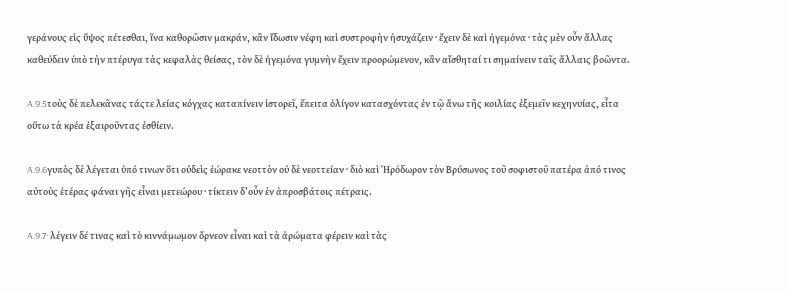γεράνους εἰς ὕψος πέτεσθαι, ἵνα καθορῶσιν μακράν, κἂν ἴδωσιν νέφη καὶ συστροφὴν ἡσυχάζειν · ἔχειν δὲ καὶ ἡγεμόνα · τὰς μὲν οὖν ἄλλας καθεύδειν ὑπὸ τὴν πτέρυγα τὰς κεφαλὰς θείσας, τὸν δὲ ἡγεμόνα γυμνὴν ἔχειν προορώμενον, κἂν αἴσθηταί τι σημαίνειν ταῖς ἄλλαις βοῶντα.

A.9.5τοὺς δὲ πελεκᾶνας τάςτε λείας κόγχας καταπίνειν ἱστορεῖ, ἔπειτα ὀλίγον κατασχόντας ἐν τῷ ἄνω τῆς κοιλίας ἐξεμεῖν κεχηνυίας, εἶτα οὕτω τὰ κρέα ἐξαιροῦντας ἐσθίειν.

A.9.6γυπὸς δὲ λέγεται ὑπό τινων ὅτι οὐδεὶς ἑώρακε νεοττὸν οὐ δὲ νεοττείαν · διὸ καὶ Ἡρόδωρον τὸν Βρύσωνος τοῦ σοφιστοῦ πατέρα ἀπό τινος αὐτοὺς ἑτέρας φάναι γῆς εἶναι μετεώρου · τίκτειν δ’οὖν ἐν ἀπροσβάτοις πέτραις.

A.9.7· λέγειν δέ τινας καὶ τὸ κιννάμωμον ὄρνεον εἶναι καὶ τὰ ἀρώματα φέρειν καὶ τὰς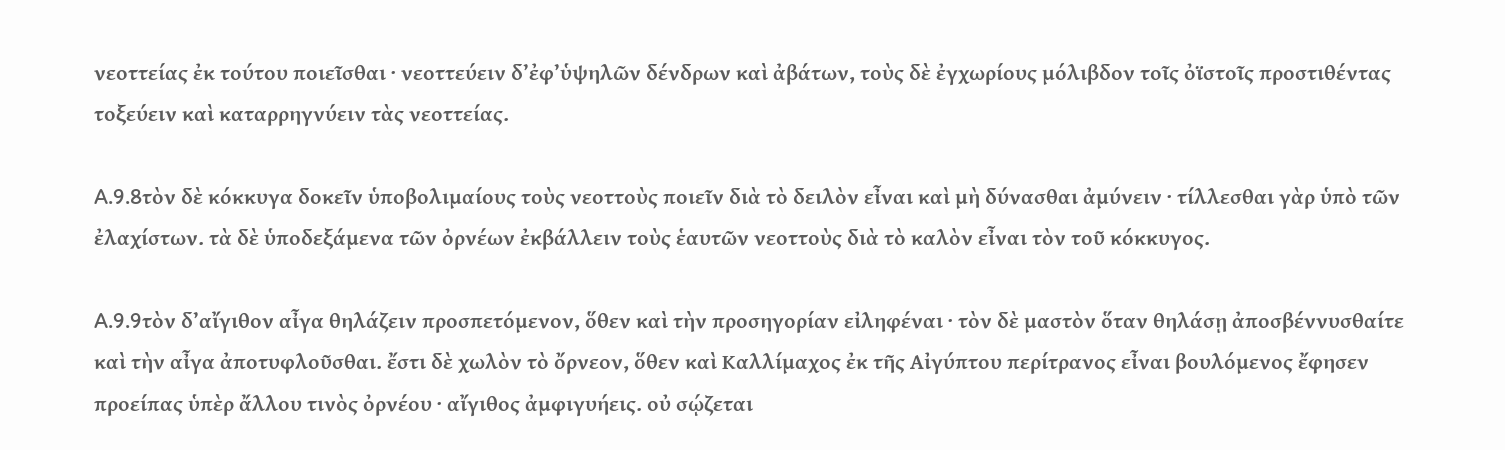νεοττείας ἐκ τούτου ποιεῖσθαι · νεοττεύειν δ’ἐφ’ὑψηλῶν δένδρων καὶ ἀβάτων, τοὺς δὲ ἐγχωρίους μόλιβδον τοῖς ὀϊστοῖς προστιθέντας τοξεύειν καὶ καταρρηγνύειν τὰς νεοττείας.

A.9.8τὸν δὲ κόκκυγα δοκεῖν ὑποβολιμαίους τοὺς νεοττοὺς ποιεῖν διὰ τὸ δειλὸν εἶναι καὶ μὴ δύνασθαι ἀμύνειν · τίλλεσθαι γὰρ ὑπὸ τῶν ἐλαχίστων. τὰ δὲ ὑποδεξάμενα τῶν ὀρνέων ἐκβάλλειν τοὺς ἑαυτῶν νεοττοὺς διὰ τὸ καλὸν εἶναι τὸν τοῦ κόκκυγος.

A.9.9τὸν δ’αἴγιθον αἶγα θηλάζειν προσπετόμενον, ὅθεν καὶ τὴν προσηγορίαν εἰληφέναι · τὸν δὲ μαστὸν ὅταν θηλάσῃ ἀποσβέννυσθαίτε καὶ τὴν αἶγα ἀποτυφλοῦσθαι. ἔστι δὲ χωλὸν τὸ ὄρνεον, ὅθεν καὶ Καλλίμαχος ἐκ τῆς Αἰγύπτου περίτρανος εἶναι βουλόμενος ἔφησεν προείπας ὑπὲρ ἄλλου τινὸς ὀρνέου · αἴγιθος ἀμφιγυήεις. οὐ σῴζεται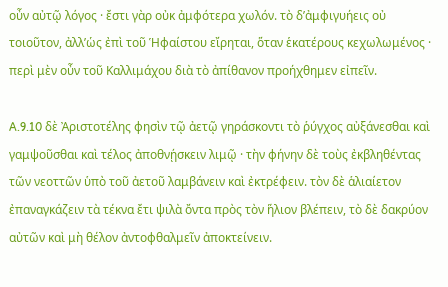οὖν αὐτῷ λόγος · ἔστι γὰρ οὐκ ἀμφότερα χωλόν. τὸ δ’ἀμφιγυήεις οὐ τοιοῦτον, ἀλλ’ὡς ἐπὶ τοῦ Ἡφαίστου εἴρηται, ὅταν ἑκατέρους κεχωλωμένος · περὶ μὲν οὖν τοῦ Καλλιμάχου διὰ τὸ ἀπίθανον προήχθημεν εἰπεῖν.

A.9.10 δὲ Ἀριστοτέλης φησὶν τῷ ἀετῷ γηράσκοντι τὸ ῥύγχος αὐξάνεσθαι καὶ γαμψοῦσθαι καὶ τέλος ἀποθνῄσκειν λιμῷ · τὴν φήνην δὲ τοὺς ἐκβληθέντας τῶν νεοττῶν ὑπὸ τοῦ ἀετοῦ λαμβάνειν καὶ ἐκτρέφειν. τὸν δὲ ἁλιαίετον ἐπαναγκάζειν τὰ τέκνα ἔτι ψιλὰ ὄντα πρὸς τὸν ἥλιον βλέπειν, τὸ δὲ δακρύον αὐτῶν καὶ μὴ θέλον ἀντοφθαλμεῖν ἀποκτείνειν.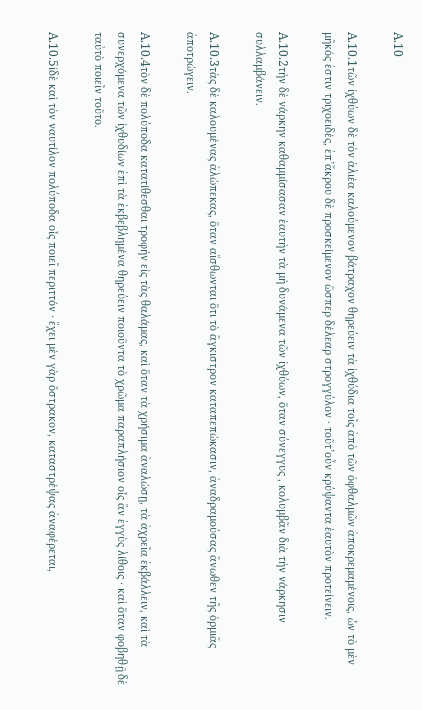A.10

A.10.1τῶν ἰχθύων δὲ τὸν ἁλιέα καλούμενον βάτραχον θηρεύειν τὰ ἰχθύδια τοῖς ἀπὸ τῶν ὀφθαλμῶν ἀποκρεμαμένοις, ὧν τὸ μὲν μῆκός ἐστιν τριχοειδές, ἐπ’ἄκρου δὲ προσκείμενον ὥσπερ δέλεαρ στρογγύλον · τοῦτ’οὖν κρύψαντα ἑαυτὸν προτείνειν.

A.10.2τὴν δὲ νάρκην καθαμμίσασαν ἑαυτὴν τὰ μὴ δυνάμενα τῶν ἰχθύων, ὅταν σύνεγγυς , κολυμβᾶν διὰ τὴν νάρκησιν συλλαμβάνειν.

A.10.3τὰς δὲ καλουμένας ἀλώπεκας, ὅταν αἴσθωνται ὅτι τὸ ἄγκιστρον καταπεπώκασιν, ἀναδραμούσας ἄνωθεν τῆς ὁρμιᾶς ἀποτρώγειν.

A.10.4τὸν δὲ πολύποδα κατατίθεσθαι τροφὴν εἰς τὰς θαλάμας, καὶ ὅταν τὰ χρήσιμα ἀναλώσῃ, τὰ ἀχρεῖα ἐκβάλλειν, καὶ τὰ συνερχόμενα τῶν ἰχθυδίων ἐπὶ τὰ ἐκβεβλημένα θηρεύειν ποιοῦντα τὸ χρῶμα παραπλήσιον οἷς ἂν ἐγγὺς λίθοις · καὶ ὅταν φοβηθῇ δὲ ταὐτὸ ποιεῖν τοῦτο.

A.10.5ἰδὲ καὶ τὸν ναυτίλον πολύποδα οἷς ποιεῖ περιττόν · ἔχει μὲν γὰρ ὄστρακον, καταστρέψας ἀναφέρεται,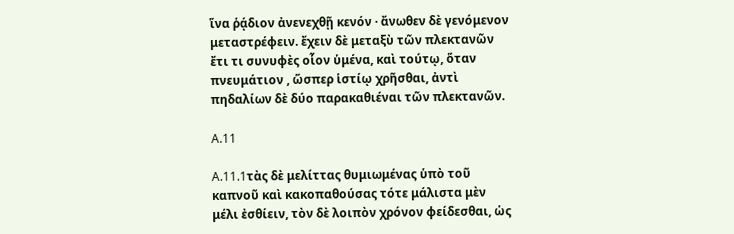ἵνα ῥᾴδιον ἀνενεχθῇ κενόν · ἄνωθεν δὲ γενόμενον μεταστρέφειν. ἔχειν δὲ μεταξὺ τῶν πλεκτανῶν ἔτι τι συνυφὲς οἷον ὑμένα, καὶ τούτῳ, ὅταν πνευμάτιον , ὥσπερ ἱστίῳ χρῆσθαι, ἀντὶ πηδαλίων δὲ δύο παρακαθιέναι τῶν πλεκτανῶν.

A.11

A.11.1τὰς δὲ μελίττας θυμιωμένας ὑπὸ τοῦ καπνοῦ καὶ κακοπαθούσας τότε μάλιστα μὲν μέλι ἐσθίειν, τὸν δὲ λοιπὸν χρόνον φείδεσθαι, ὡς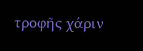τροφῆς χάριν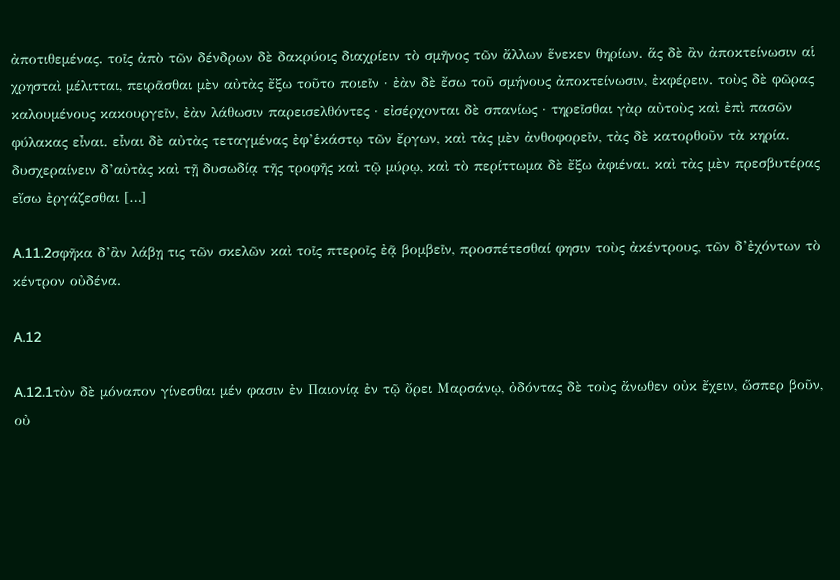ἀποτιθεμένας. τοῖς ἀπὸ τῶν δένδρων δὲ δακρύοις διαχρίειν τὸ σμῆνος τῶν ἄλλων ἕνεκεν θηρίων. ἅς δὲ ἂν ἀποκτείνωσιν αἱ χρησταὶ μέλιτται, πειρᾶσθαι μὲν αὐτὰς ἔξω τοῦτο ποιεῖν · ἐὰν δὲ ἔσω τοῦ σμήνους ἀποκτείνωσιν, ἐκφέρειν. τοὺς δὲ φῶρας καλουμένους κακουργεῖν, ἐὰν λάθωσιν παρεισελθόντες · εἰσέρχονται δὲ σπανίως · τηρεῖσθαι γὰρ αὐτοὺς καὶ ἐπὶ πασῶν φύλακας εἶναι. εἶναι δὲ αὐτὰς τεταγμένας ἐφ’ἑκάστῳ τῶν ἔργων, καὶ τὰς μὲν ἀνθοφορεῖν, τὰς δὲ κατορθοῦν τὰ κηρία. δυσχεραίνειν δ’αὐτὰς καὶ τῇ δυσωδίᾳ τῆς τροφῆς καὶ τῷ μύρῳ, καὶ τὸ περίττωμα δὲ ἔξω ἀφιέναι. καὶ τὰς μὲν πρεσβυτέρας εἴσω ἐργάζεσθαι […]

A.11.2σφῆκα δ’ἂν λάβῃ τις τῶν σκελῶν καὶ τοῖς πτεροῖς ἐᾷ βομβεῖν, προσπέτεσθαί φησιν τοὺς ἀκέντρους, τῶν δ’ἐχόντων τὸ κέντρον οὐδένα.

A.12

A.12.1τὸν δὲ μόναπον γίνεσθαι μέν φασιν ἐν Παιονίᾳ ἐν τῷ ὄρει Μαρσάνῳ, ὀδόντας δὲ τοὺς ἄνωθεν οὐκ ἔχειν, ὥσπερ βοῦν, οὐ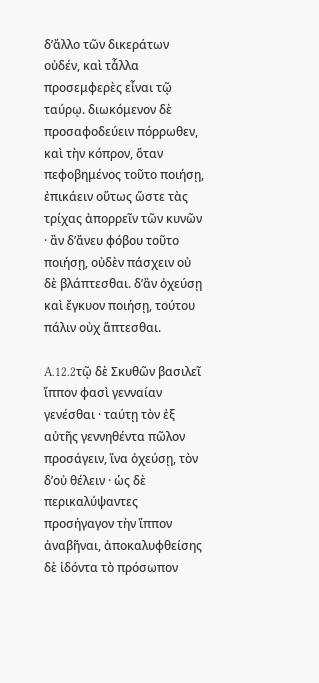δ’ἄλλο τῶν δικεράτων οὐδέν, καὶ τἆλλα προσεμφερὲς εἶναι τῷ ταύρῳ. διωκόμενον δὲ προσαφοδεύειν πόρρωθεν, καὶ τὴν κόπρον, ὅταν πεφοβημένος τοῦτο ποιήσῃ, ἐπικάειν οὕτως ὥστε τὰς τρίχας ἀπορρεῖν τῶν κυνῶν · ἂν δ’ἄνευ φόβου τοῦτο ποιήσῃ, οὐδὲν πάσχειν οὐ δὲ βλάπτεσθαι. δ’ἂν ὀχεύσῃ καὶ ἔγκυον ποιήσῃ, τούτου πάλιν οὐχ ἅπτεσθαι.

A.12.2τῷ δὲ Σκυθῶν βασιλεῖ ἵππον φασὶ γενναίαν γενέσθαι · ταύτῃ τὸν ἐξ αὐτῆς γεννηθέντα πῶλον προσάγειν, ἵνα ὀχεύσῃ, τὸν δ’οὐ θέλειν · ὡς δὲ περικαλύψαντες προσήγαγον τὴν ἵππον ἀναβῆναι, ἀποκαλυφθείσης δὲ ἰδόντα τὸ πρόσωπον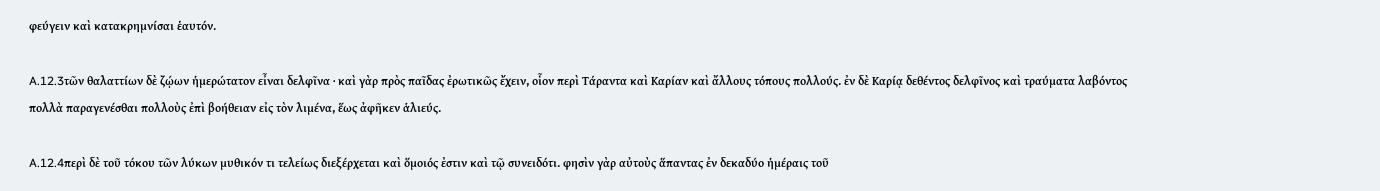φεύγειν καὶ κατακρημνίσαι ἑαυτόν.

A.12.3τῶν θαλαττίων δὲ ζῴων ἡμερώτατον εἶναι δελφῖνα · καὶ γὰρ πρὸς παῖδας ἐρωτικῶς ἔχειν, οἷον περὶ Τάραντα καὶ Καρίαν καὶ ἄλλους τόπους πολλούς. ἐν δὲ Καρίᾳ δεθέντος δελφῖνος καὶ τραύματα λαβόντος πολλὰ παραγενέσθαι πολλοὺς ἐπὶ βοήθειαν εἰς τὸν λιμένα, ἕως ἀφῆκεν ἁλιεύς.

A.12.4περὶ δὲ τοῦ τόκου τῶν λύκων μυθικόν τι τελείως διεξέρχεται καὶ ὅμοιός ἐστιν καὶ τῷ συνειδότι. φησὶν γὰρ αὐτοὺς ἅπαντας ἐν δεκαδύο ἡμέραις τοῦ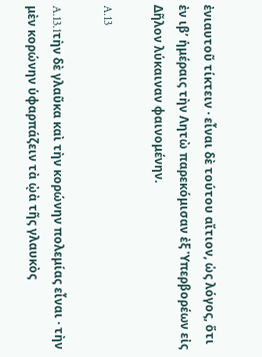ἐνιαυτοῦ τίκτειν · εἶναι δὲ τούτου αἴτιον, ὡς λόγος, ὅτι ἐν ιβʹ ἡμέραις τὴν Λητὼ παρεκόμισαν ἐξ Ὑπερβορέων εἰς Δῆλον λύκαιναν φαινομένην.

A.13

A.13.1τὴν δὲ γλαῦκα καὶ τὴν κορώνην πολεμίας εἶναι · τὴν μὲν κορώνην ὑφαρπάζειν τὰ ᾠὰ τῆς γλαυκὸς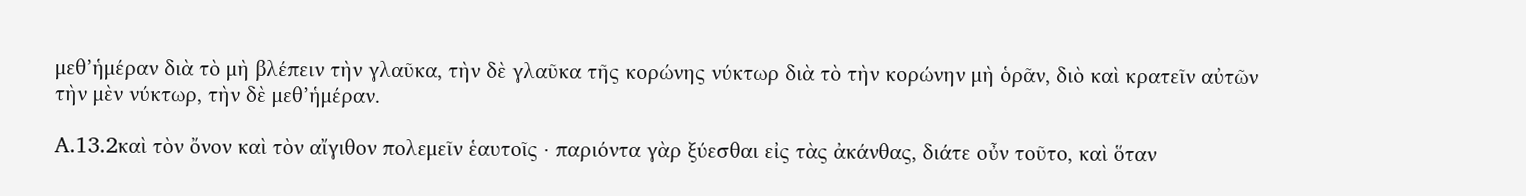μεθ’ἡμέραν διὰ τὸ μὴ βλέπειν τὴν γλαῦκα, τὴν δὲ γλαῦκα τῆς κορώνης νύκτωρ διὰ τὸ τὴν κορώνην μὴ ὁρᾶν, διὸ καὶ κρατεῖν αὐτῶν τὴν μὲν νύκτωρ, τὴν δὲ μεθ’ἡμέραν.

A.13.2καὶ τὸν ὄνον καὶ τὸν αἴγιθον πολεμεῖν ἑαυτοῖς · παριόντα γὰρ ξύεσθαι εἰς τὰς ἀκάνθας, διάτε οὖν τοῦτο, καὶ ὅταν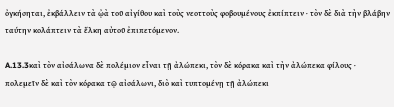ὀγκήσηται, ἐκβάλλειν τὰ ᾠὰ τοῦ αἰγίθου καὶ τοὺς νεοττοὺς φοβουμένους ἐκπίπτειν · τὸν δὲ διὰ τὴν βλάβην ταύτην κολάπτειν τὰ ἕλκη αὐτοῦ ἐπιπετόμενον.

A.13.3καὶ τὸν αἰσάλωνα δὲ πολέμιον εἶναι τῇ ἀλώπεκι, τὸν δὲ κόρακα καὶ τὴν ἀλώπεκα φίλους · πολεμεῖν δὲ καὶ τὸν κόρακα τῷ αἰσάλωνι, διὸ καὶ τυπτομένῃ τῇ ἀλώπεκι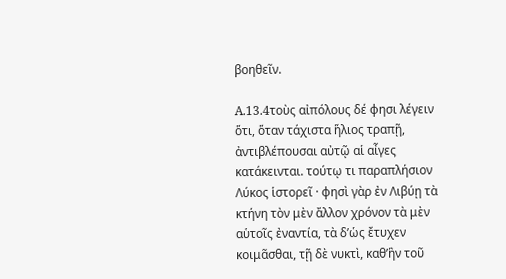βοηθεῖν.

A.13.4τοὺς αἰπόλους δέ φησι λέγειν ὅτι, ὅταν τάχιστα ἥλιος τραπῇ, ἀντιβλέπουσαι αὐτῷ αἱ αἶγες κατάκεινται. τούτῳ τι παραπλήσιον Λύκος ἱστορεῖ · φησὶ γὰρ ἐν Λιβύῃ τὰ κτήνη τὸν μὲν ἄλλον χρόνον τὰ μὲν αὑτοῖς ἐναντία, τὰ δ’ὡς ἔτυχεν κοιμᾶσθαι, τῇ δὲ νυκτὶ, καθ’ἣν τοῦ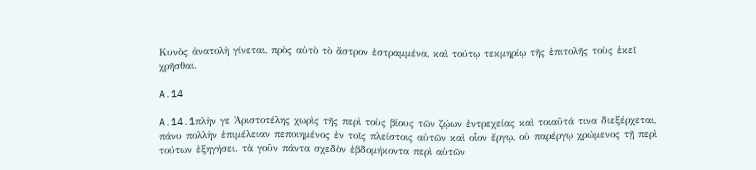Κυνὸς ἀνατολὴ γίνεται, πρὸς αὐτὸ τὸ ἄστρον ἐστραμμένα, καὶ τούτῳ τεκμηρίῳ τῆς ἐπιτολῆς τοὺς ἐκεῖ χρῆσθαι.

A.14

A.14.1πλὴν γε Ἀριστοτέλης χωρὶς τῆς περὶ τοὺς βίους τῶν ζῴων ἐντρεχείας καὶ τοιαῦτά τινα διεξέρχεται, πάνυ πολλὴν ἐπιμέλειαν πεποιημένος ἐν τοῖς πλείστοις αὐτῶν καὶ οἷον ἔργῳ, οὐ παρέργῳ χρώμενος τῇ περὶ τούτων ἐξηγήσει. τὰ γοῦν πάντα σχεδὸν ἑβδομήκοντα περὶ αὐτῶν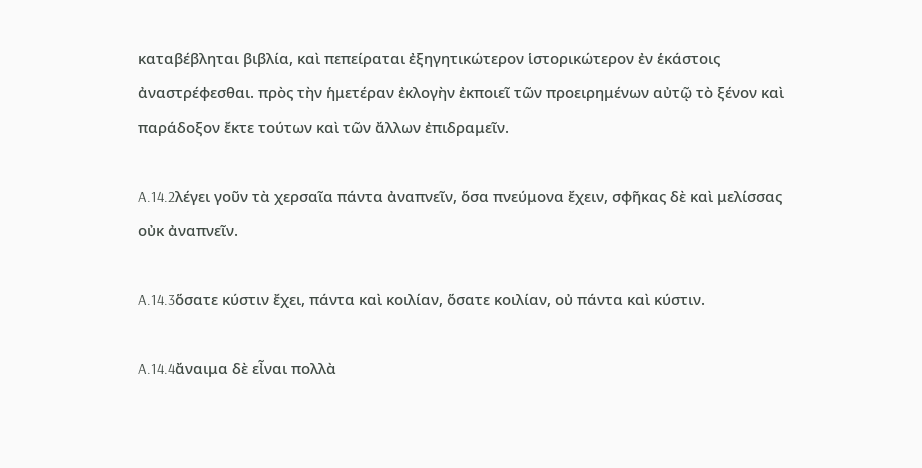καταβέβληται βιβλία, καὶ πεπείραται ἐξηγητικώτερον ἱστορικώτερον ἐν ἑκάστοις ἀναστρέφεσθαι. πρὸς τὴν ἡμετέραν ἐκλογὴν ἐκποιεῖ τῶν προειρημένων αὐτῷ τὸ ξένον καὶ παράδοξον ἔκτε τούτων καὶ τῶν ἄλλων ἐπιδραμεῖν.

A.14.2λέγει γοῦν τὰ χερσαῖα πάντα ἀναπνεῖν, ὅσα πνεύμονα ἔχειν, σφῆκας δὲ καὶ μελίσσας οὐκ ἀναπνεῖν.

A.14.3ὅσατε κύστιν ἔχει, πάντα καὶ κοιλίαν, ὅσατε κοιλίαν, οὐ πάντα καὶ κύστιν.

A.14.4ἄναιμα δὲ εἶναι πολλὰ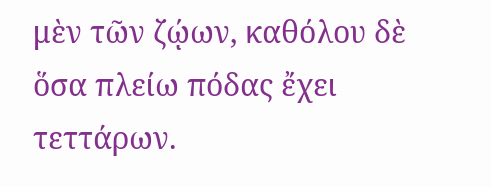μὲν τῶν ζῴων, καθόλου δὲ ὅσα πλείω πόδας ἔχει τεττάρων.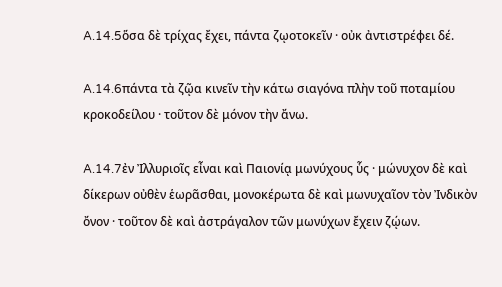A.14.5ὅσα δὲ τρίχας ἔχει, πάντα ζῳοτοκεῖν · οὐκ ἀντιστρέφει δέ.

A.14.6πάντα τὰ ζῷα κινεῖν τὴν κάτω σιαγόνα πλὴν τοῦ ποταμίου κροκοδείλου · τοῦτον δὲ μόνον τὴν ἄνω.

A.14.7ἐν Ἰλλυριοῖς εἶναι καὶ Παιονίᾳ μωνύχους ὗς · μώνυχον δὲ καὶ δίκερων οὐθὲν ἑωρᾶσθαι, μονοκέρωτα δὲ καὶ μωνυχαῖον τὸν Ἰνδικὸν ὄνον · τοῦτον δὲ καὶ ἀστράγαλον τῶν μωνύχων ἔχειν ζῴων.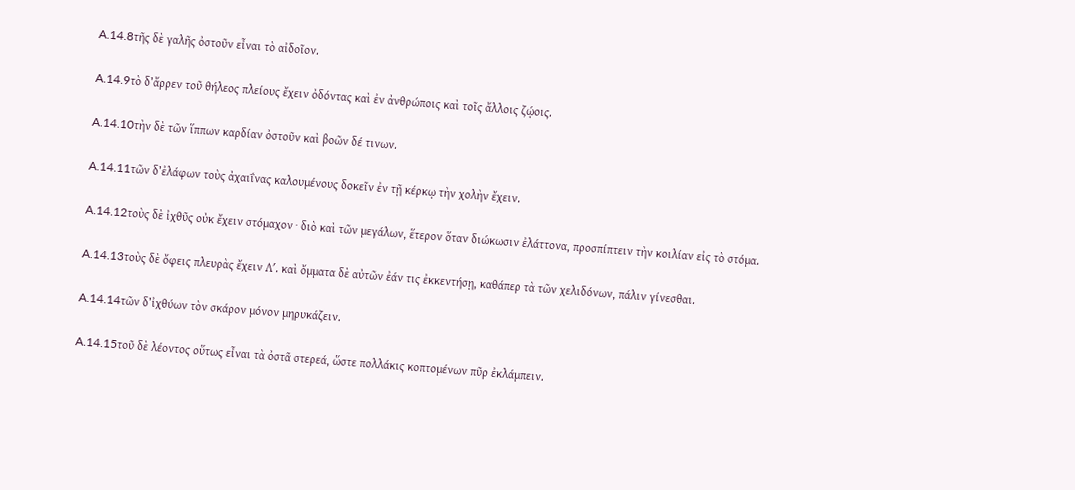A.14.8τῆς δὲ γαλῆς ὀστοῦν εἶναι τὸ αἰδοῖον.

A.14.9τὸ δ’ἄρρεν τοῦ θήλεος πλείους ἔχειν ὀδόντας καὶ ἐν ἀνθρώποις καὶ τοῖς ἄλλοις ζῴοις.

A.14.10τὴν δὲ τῶν ἵππων καρδίαν ὀστοῦν καὶ βοῶν δέ τινων.

A.14.11τῶν δ’ἐλάφων τοὺς ἀχαιΐνας καλουμένους δοκεῖν ἐν τῇ κέρκῳ τὴν χολὴν ἔχειν.

A.14.12τοὺς δὲ ἰχθῦς οὐκ ἔχειν στόμαχον · διὸ καὶ τῶν μεγάλων, ἕτερον ὅταν διώκωσιν ἐλάττονα, προσπίπτειν τὴν κοιλίαν εἰς τὸ στόμα.

A.14.13τοὺς δὲ ὄφεις πλευρὰς ἔχειν Λʹ. καὶ ὄμματα δὲ αὐτῶν ἐάν τις ἐκκεντήσῃ, καθάπερ τὰ τῶν χελιδόνων, πάλιν γίνεσθαι.

A.14.14τῶν δ’ἰχθύων τὸν σκάρον μόνον μηρυκάζειν.

A.14.15τοῦ δὲ λέοντος οὕτως εἶναι τὰ ὀστᾶ στερεά, ὥστε πολλάκις κοπτομένων πῦρ ἐκλάμπειν.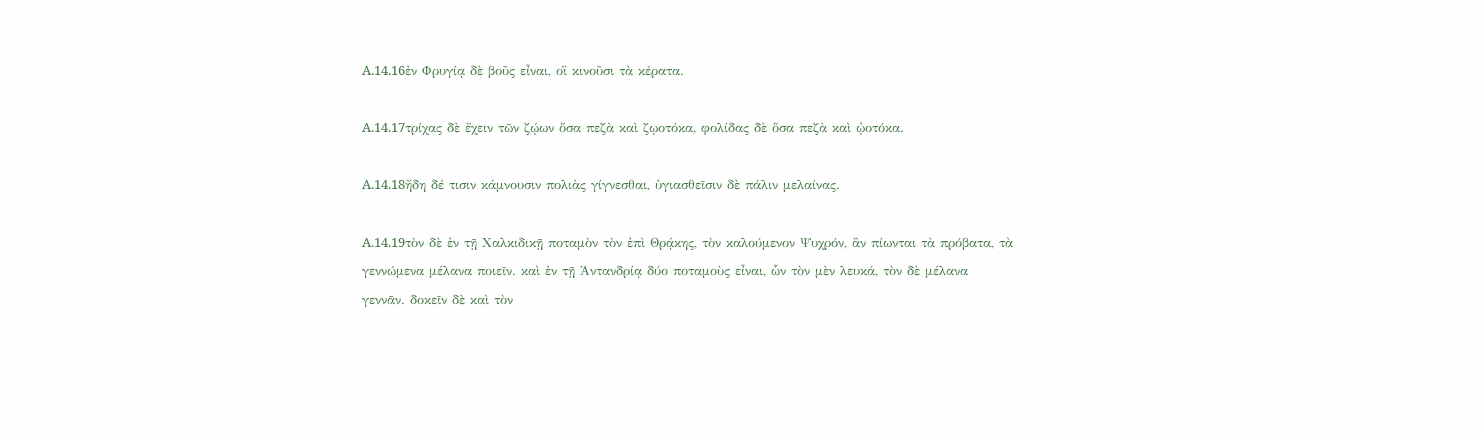A.14.16ἐν Φρυγίᾳ δὲ βοῦς εἶναι, οἳ κινοῦσι τὰ κέρατα.

A.14.17τρίχας δὲ ἔχειν τῶν ζῴων ὅσα πεζὰ καὶ ζῳοτόκα, φολίδας δὲ ὅσα πεζὰ καὶ ᾠοτόκα.

A.14.18ἤδη δέ τισιν κάμνουσιν πολιὰς γίγνεσθαι, ὑγιασθεῖσιν δὲ πάλιν μελαίνας.

A.14.19τὸν δὲ ἐν τῇ Χαλκιδικῇ ποταμὸν τὸν ἐπὶ Θρᾴκης, τὸν καλούμενον Ψυχρόν, ἂν πίωνται τὰ πρόβατα, τὰ γεννώμενα μέλανα ποιεῖν. καὶ ἐν τῇ Ἀντανδρίᾳ δύο ποταμοὺς εἶναι, ὧν τὸν μὲν λευκά, τὸν δὲ μέλανα γεννᾶν. δοκεῖν δὲ καὶ τὸν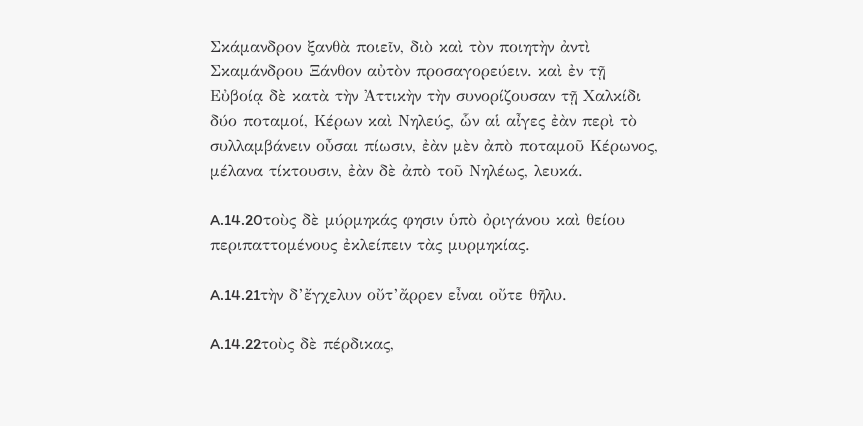Σκάμανδρον ξανθὰ ποιεῖν, διὸ καὶ τὸν ποιητὴν ἀντὶ Σκαμάνδρου Ξάνθον αὐτὸν προσαγορεύειν. καὶ ἐν τῇ Εὐβοίᾳ δὲ κατὰ τὴν Ἀττικὴν τὴν συνορίζουσαν τῇ Χαλκίδι δύο ποταμοί, Κέρων καὶ Νηλεύς, ὧν αἱ αἶγες ἐὰν περὶ τὸ συλλαμβάνειν οὖσαι πίωσιν, ἐὰν μὲν ἀπὸ ποταμοῦ Κέρωνος, μέλανα τίκτουσιν, ἐὰν δὲ ἀπὸ τοῦ Νηλέως, λευκά.

A.14.20τοὺς δὲ μύρμηκάς φησιν ὑπὸ ὀριγάνου καὶ θείου περιπαττομένους ἐκλείπειν τὰς μυρμηκίας.

A.14.21τὴν δ’ἔγχελυν οὔτ’ἄρρεν εἶναι οὔτε θῆλυ.

A.14.22τοὺς δὲ πέρδικας,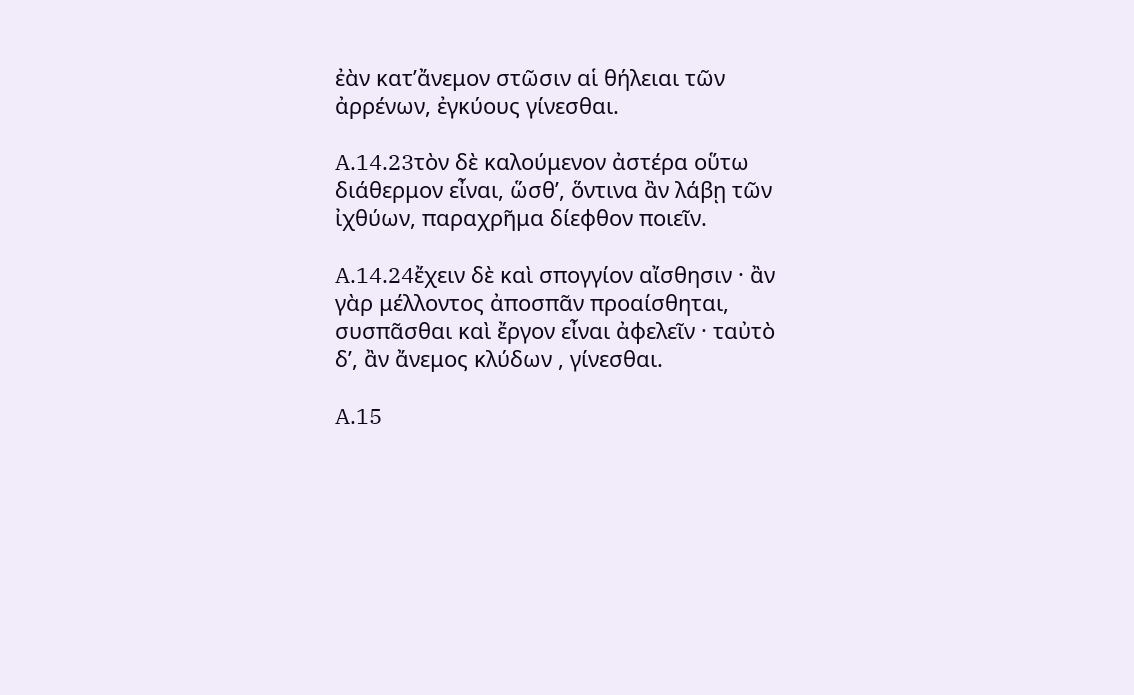ἐὰν κατ’ἄνεμον στῶσιν αἱ θήλειαι τῶν ἀρρένων, ἐγκύους γίνεσθαι.

A.14.23τὸν δὲ καλούμενον ἀστέρα οὕτω διάθερμον εἶναι, ὥσθ’, ὅντινα ἂν λάβῃ τῶν ἰχθύων, παραχρῆμα δίεφθον ποιεῖν.

A.14.24ἔχειν δὲ καὶ σπογγίον αἴσθησιν · ἂν γὰρ μέλλοντος ἀποσπᾶν προαίσθηται, συσπᾶσθαι καὶ ἔργον εἶναι ἀφελεῖν · ταὐτὸ δ’, ἂν ἄνεμος κλύδων , γίνεσθαι.

A.15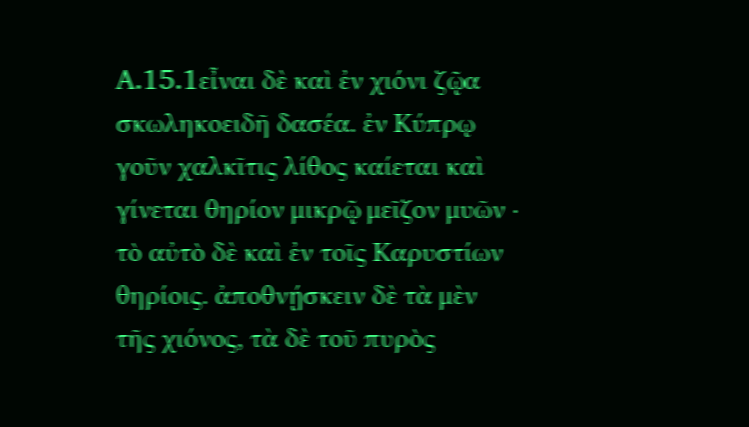A.15.1εἶναι δὲ καὶ ἐν χιόνι ζῷα σκωληκοειδῆ δασέα. ἐν Κύπρῳ γοῦν χαλκῖτις λίθος καίεται καὶ γίνεται θηρίον μικρῷ μεῖζον μυῶν · τὸ αὐτὸ δὲ καὶ ἐν τοῖς Καρυστίων θηρίοις. ἀποθνῄσκειν δὲ τὰ μὲν τῆς χιόνος, τὰ δὲ τοῦ πυρὸς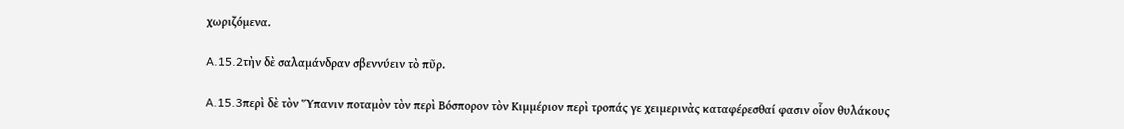χωριζόμενα.

A.15.2τὴν δὲ σαλαμάνδραν σβεννύειν τὸ πῦρ.

A.15.3περὶ δὲ τὸν Ὕπανιν ποταμὸν τὸν περὶ Βόσπορον τὸν Κιμμέριον περὶ τροπάς γε χειμερινὰς καταφέρεσθαί φασιν οἷον θυλάκους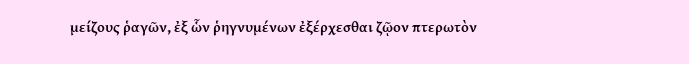μείζους ῥαγῶν, ἐξ ὧν ῥηγνυμένων ἐξέρχεσθαι ζῷον πτερωτὸν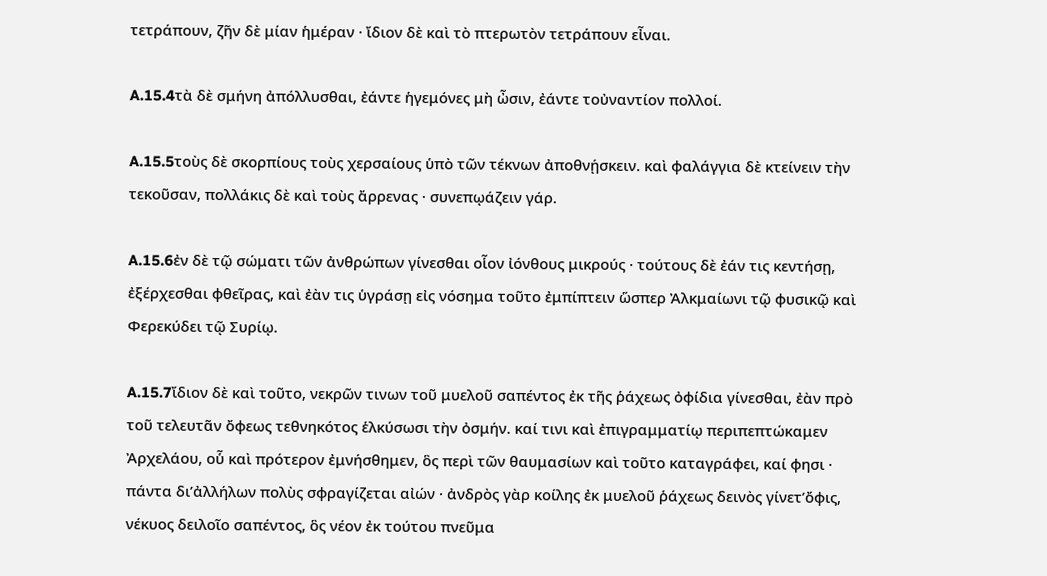τετράπουν, ζῆν δὲ μίαν ἡμέραν · ἴδιον δὲ καὶ τὸ πτερωτὸν τετράπουν εἶναι.

A.15.4τὰ δὲ σμήνη ἀπόλλυσθαι, ἐάντε ἡγεμόνες μὴ ὦσιν, ἐάντε τοὐναντίον πολλοί.

A.15.5τοὺς δὲ σκορπίους τοὺς χερσαίους ὑπὸ τῶν τέκνων ἀποθνῄσκειν. καὶ φαλάγγια δὲ κτείνειν τὴν τεκοῦσαν, πολλάκις δὲ καὶ τοὺς ἄρρενας · συνεπῳάζειν γάρ.

A.15.6ἐν δὲ τῷ σώματι τῶν ἀνθρώπων γίνεσθαι οἷον ἰόνθους μικρούς · τούτους δὲ ἐάν τις κεντήσῃ, ἐξέρχεσθαι φθεῖρας, καὶ ἐὰν τις ὑγράσῃ εἰς νόσημα τοῦτο ἐμπίπτειν ὥσπερ Ἀλκμαίωνι τῷ φυσικῷ καὶ Φερεκύδει τῷ Συρίῳ.

A.15.7ἴδιον δὲ καὶ τοῦτο, νεκρῶν τινων τοῦ μυελοῦ σαπέντος ἐκ τῆς ῥάχεως ὀφίδια γίνεσθαι, ἐὰν πρὸ τοῦ τελευτᾶν ὄφεως τεθνηκότος ἑλκύσωσι τὴν ὀσμήν. καί τινι καὶ ἐπιγραμματίῳ περιπεπτώκαμεν Ἀρχελάου, οὗ καὶ πρότερον ἐμνήσθημεν, ὃς περὶ τῶν θαυμασίων καὶ τοῦτο καταγράφει, καί φησι · πάντα δι’ἀλλήλων πολὺς σφραγίζεται αἰών · ἀνδρὸς γὰρ κοίλης ἐκ μυελοῦ ῥάχεως δεινὸς γίνετ’ὄφις, νέκυος δειλοῖο σαπέντος, ὃς νέον ἐκ τούτου πνεῦμα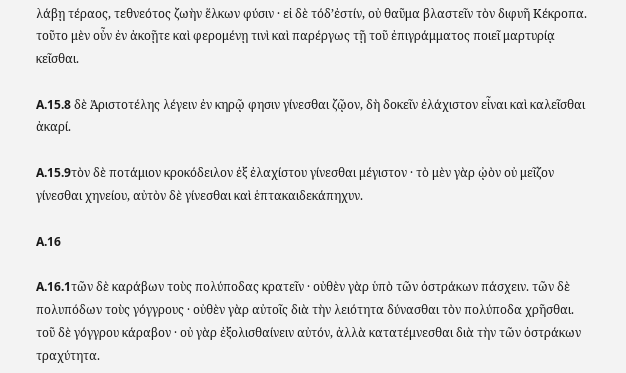λάβῃ τέραος, τεθνεότος ζωὴν ἕλκων φύσιν · εἰ δὲ τόδ’ἐστίν, οὐ θαῦμα βλαστεῖν τὸν διφυῆ Κέκροπα. τοῦτο μὲν οὖν ἐν ἀκοῇτε καὶ φερομένῃ τινὶ καὶ παρέργως τῇ τοῦ ἐπιγράμματος ποιεῖ μαρτυρίᾳ κεῖσθαι.

A.15.8 δὲ Ἀριστοτέλης λέγειν ἐν κηρῷ φησιν γίνεσθαι ζῷον, δὴ δοκεῖν ἐλάχιστον εἶναι καὶ καλεῖσθαι ἀκαρί.

A.15.9τὸν δὲ ποτάμιον κροκόδειλον ἐξ ἐλαχίστου γίνεσθαι μέγιστον · τὸ μὲν γὰρ ᾠὸν οὐ μεῖζον γίνεσθαι χηνείου, αὐτὸν δὲ γίνεσθαι καὶ ἑπτακαιδεκάπηχυν.

A.16

A.16.1τῶν δὲ καράβων τοὺς πολύποδας κρατεῖν · οὐθὲν γὰρ ὑπὸ τῶν ὀστράκων πάσχειν. τῶν δὲ πολυπόδων τοὺς γόγγρους · οὐθὲν γὰρ αὐτοῖς διὰ τὴν λειότητα δύνασθαι τὸν πολύποδα χρῆσθαι. τοῦ δὲ γόγγρου κάραβον · οὐ γὰρ ἐξολισθαίνειν αὐτόν, ἀλλὰ κατατέμνεσθαι διὰ τὴν τῶν ὀστράκων τραχύτητα.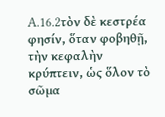A.16.2τὸν δὲ κεστρέα φησίν, ὅταν φοβηθῇ, τὴν κεφαλὴν κρύπτειν, ὡς ὅλον τὸ σῶμα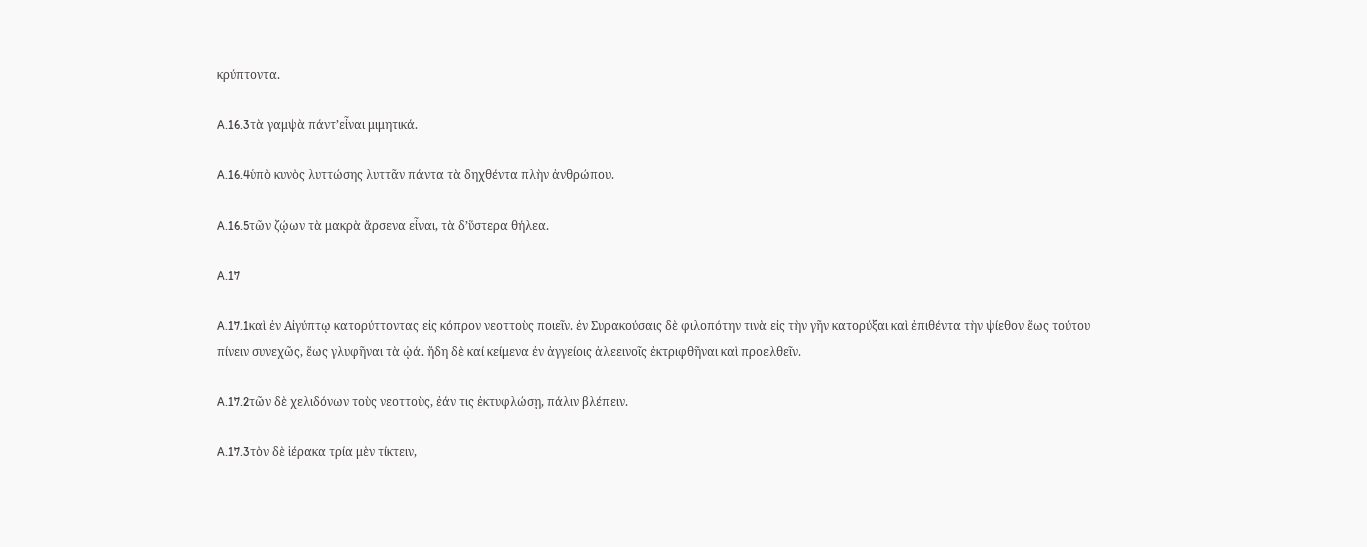κρύπτοντα.

A.16.3τὰ γαμψὰ πάντ’εἶναι μιμητικά.

A.16.4ὑπὸ κυνὸς λυττώσης λυττᾶν πάντα τὰ δηχθέντα πλὴν ἀνθρώπου.

A.16.5τῶν ζῴων τὰ μακρὰ ἄρσενα εἶναι, τὰ δ’ὕστερα θήλεα.

A.17

A.17.1καὶ ἐν Αἰγύπτῳ κατορύττοντας εἰς κόπρον νεοττοὺς ποιεῖν. ἐν Συρακούσαις δὲ φιλοπότην τινὰ εἰς τὴν γῆν κατορύξαι καὶ ἐπιθέντα τὴν ψίεθον ἕως τούτου πίνειν συνεχῶς, ἕως γλυφῆναι τὰ ᾠά. ἤδη δὲ καί κείμενα ἐν ἀγγείοις ἀλεεινοῖς ἐκτριφθῆναι καὶ προελθεῖν.

A.17.2τῶν δὲ χελιδόνων τοὺς νεοττοὺς, ἐάν τις ἐκτυφλώσῃ, πάλιν βλέπειν.

A.17.3τὸν δὲ ἱέρακα τρία μὲν τίκτειν,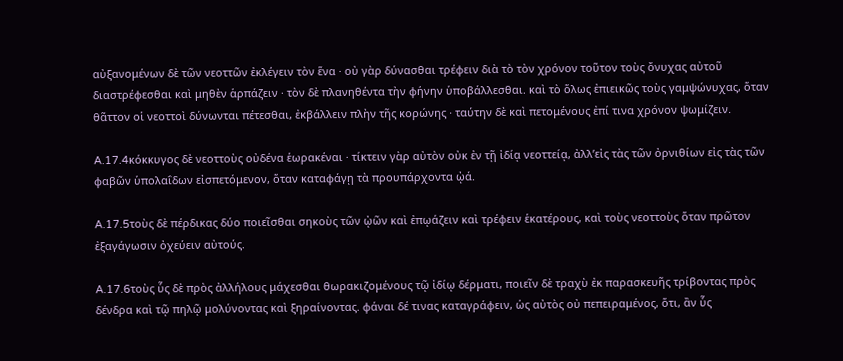αὐξανομένων δὲ τῶν νεοττῶν ἐκλέγειν τὸν ἕνα · οὐ γὰρ δύνασθαι τρέφειν διὰ τὸ τὸν χρόνον τοῦτον τοὺς ὄνυχας αὐτοῦ διαστρέφεσθαι καὶ μηθὲν ἁρπάζειν · τὸν δὲ πλανηθέντα τὴν φήνην ὑποβάλλεσθαι. καὶ τὸ ὅλως ἐπιεικῶς τοὺς γαμψώνυχας, ὅταν θᾶττον οἱ νεοττοὶ δύνωνται πέτεσθαι, ἐκβάλλειν πλὴν τῆς κορώνης · ταύτην δὲ καὶ πετομένους ἐπί τινα χρόνον ψωμίζειν.

A.17.4κόκκυγος δὲ νεοττοὺς οὐδένα ἑωρακέναι · τίκτειν γὰρ αὐτὸν οὐκ ἐν τῇ ἰδίᾳ νεοττείᾳ, ἀλλ’εἰς τὰς τῶν ὀρνιθίων εἰς τὰς τῶν φαβῶν ὑπολαΐδων εἰσπετόμενον, ὅταν καταφάγῃ τὰ προυπάρχοντα ᾠά.

A.17.5τοὺς δὲ πέρδικας δύο ποιεῖσθαι σηκοὺς τῶν ᾠῶν καὶ ἐπῳάζειν καὶ τρέφειν ἑκατέρους, καὶ τοὺς νεοττοὺς ὅταν πρῶτον ἐξαγάγωσιν ὀχεύειν αὐτούς.

A.17.6τοὺς ὗς δὲ πρὸς ἀλλήλους μάχεσθαι θωρακιζομένους τῷ ἰδίῳ δέρματι, ποιεῖν δὲ τραχὺ ἐκ παρασκευῆς τρίβοντας πρὸς δένδρα καὶ τῷ πηλῷ μολύνοντας καὶ ξηραίνοντας. φάναι δέ τινας καταγράφειν, ὡς αὐτὸς οὐ πεπειραμένος, ὅτι, ἂν ὗς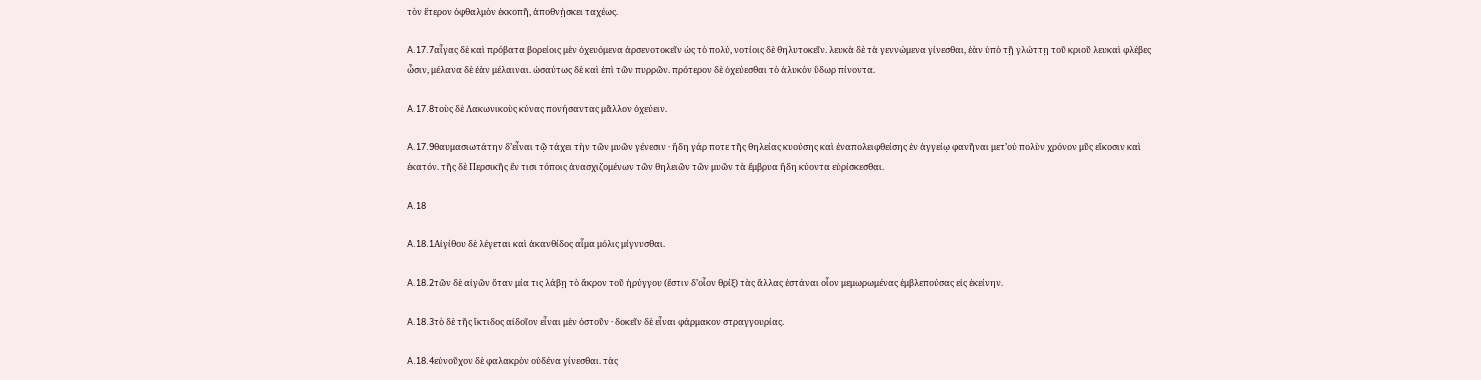τὸν ἕτερον ὀφθαλμὸν ἐκκοπῆ, ἀποθνῄσκει ταχέως.

A.17.7αἶγας δὲ καὶ πρόβατα βορείοις μὲν ὀχευόμενα ἀρσενοτοκεῖν ὡς τὸ πολύ, νοτίοις δὲ θηλυτοκεῖν. λευκὰ δὲ τὰ γεννώμενα γίνεσθαι, ἐὰν ὑπὸ τῇ γλώττῃ τοῦ κριοῦ λευκαὶ φλέβες ὦσιν, μέλανα δὲ ἐὰν μέλαιναι. ὡσαύτως δὲ καὶ ἐπὶ τῶν πυρρῶν. πρότερον δὲ ὀχεύεσθαι τὸ ἁλυκὸν ὕδωρ πίνοντα.

A.17.8τοὺς δὲ Λακωνικοὺς κύνας πονήσαντας μᾶλλον ὀχεύειν.

A.17.9θαυμασιωτάτην δ’εἶναι τῷ τάχει τὴν τῶν μυῶν γένεσιν · ἤδη γάρ ποτε τῆς θηλείας κυούσης καὶ ἐναπολειφθείσης ἐν ἀγγείῳ φανῆναι μετ’οὐ πολὺν χρόνον μῦς εἴκοσιν καὶ ἑκατόν. τῆς δὲ Περσικῆς ἔν τισι τόποις ἀνασχιζομένων τῶν θηλειῶν τῶν μυῶν τὰ ἔμβρυα ἤδη κύοντα εὑρίσκεσθαι.

A.18

A.18.1Αἰγίθου δὲ λέγεται καὶ ἀκανθίδος αἷμα μόλις μίγνυσθαι.

A.18.2τῶν δὲ αἰγῶν ὅταν μία τις λάβῃ τὸ ἄκρον τοῦ ἠρύγγου (ἔστιν δ’οἷον θρίξ) τὰς ἄλλας ἑστάναι οἷον μεμωρωμένας ἐμβλεπούσας εἰς ἐκείνην.

A.18.3τὸ δὲ τῆς ἴκτιδος αἰδοῖον εἶναι μὲν ὀστοῦν · δοκεῖν δὲ εἶναι φάρμακον στραγγουρίας.

A.18.4εὐνοῦχον δὲ φαλακρὸν οὐδένα γίνεσθαι. τὰς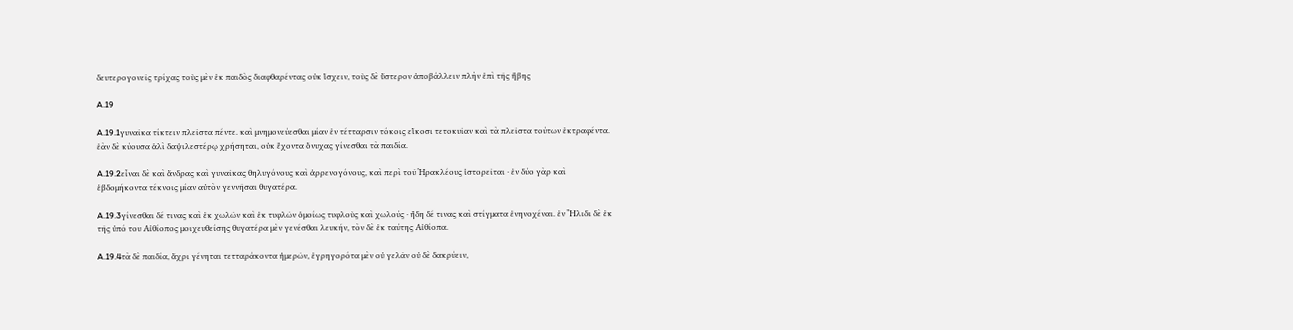δευτερογονεῖς τρίχας τοὺς μὲν ἐκ παιδὸς διαφθαρέντας οὐκ ἴσχειν, τοὺς δὲ ὕστερον ἀποβάλλειν πλὴν ἐπὶ τῆς ἥβης

A.19

A.19.1γυναῖκα τίκτειν πλεῖστα πέντε. καὶ μνημονεύεσθαι μίαν ἐν τέτταρσιν τόκοις εἴκοσι τετοκυῖαν καὶ τὰ πλεῖστα τούτων ἐκτραφέντα. ἐὰν δὲ κύουσα ἁλὶ δαψιλεστέρῳ χρήσηται, οὐκ ἔχοντα ὄνυχας γίνεσθαι τὰ παιδία.

A.19.2εἶναι δὲ καὶ ἄνδρας καὶ γυναῖκας θηλυγόνους καὶ ἀρρενογόνους, καὶ περὶ τοῦ Ἡρακλέους ἱστορεῖται · ἐν δύο γὰρ καὶ ἑβδομήκοντα τέκνοις μίαν αὐτὸν γεννῆσαι θυγατέρα.

A.19.3γίνεσθαι δέ τινας καὶ ἐκ χωλῶν καὶ ἐκ τυφλῶν ὁμοίως τυφλοὺς καὶ χωλούς · ἤδη δέ τινας καὶ στίγματα ἐνηνοχέναι. ἐν Ἤλιδι δὲ ἐκ τῆς ὑπό του Αἰθίοπος μοιχευθείσης θυγατέρα μὲν γενέσθαι λευκήν, τὸν δὲ ἐκ ταύτης Αἰθίοπα.

A.19.4τὰ δὲ παιδία, ἄχρι γένηται τετταράκοντα ἡμερῶν, ἐγρηγορότα μὲν οὐ γελᾶν οὐ δὲ δακρύειν,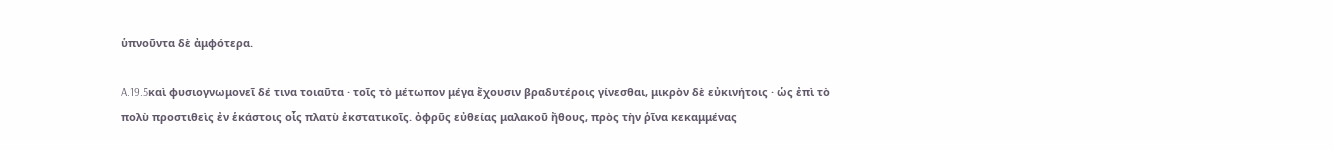ὑπνοῦντα δὲ ἀμφότερα.

A.19.5καὶ φυσιογνωμονεῖ δέ τινα τοιαῦτα · τοῖς τὸ μέτωπον μέγα ἔχουσιν βραδυτέροις γίνεσθαι, μικρὸν δὲ εὐκινήτοις · ὡς ἐπὶ τὸ πολὺ προστιθεὶς ἐν ἑκάστοις οἷς πλατὺ ἐκστατικοῖς. ὀφρῦς εὐθείας μαλακοῦ ἤθους, πρὸς τὴν ῥῖνα κεκαμμένας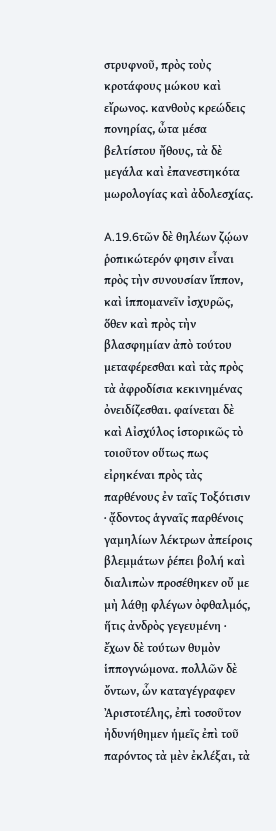στρυφνοῦ, πρὸς τοὺς κροτάφους μώκου καὶ εἴρωνος. κανθοὺς κρεώδεις πονηρίας, ὦτα μέσα βελτίστου ἤθους, τὰ δὲ μεγάλα καὶ ἐπανεστηκότα μωρολογίας καὶ ἀδολεσχίας.

A.19.6τῶν δὲ θηλέων ζῴων ῥοπικώτερόν φησιν εἶναι πρὸς τὴν συνουσίαν ἵππον, καὶ ἱππομανεῖν ἰσχυρῶς, ὅθεν καὶ πρὸς τὴν βλασφημίαν ἀπὸ τούτου μεταφέρεσθαι καὶ τὰς πρὸς τὰ ἀφροδίσια κεκινημένας ὀνειδίζεσθαι. φαίνεται δὲ καὶ Αἰσχύλος ἱστορικῶς τὸ τοιοῦτον οὕτως πως εἰρηκέναι πρὸς τὰς παρθένους ἐν ταῖς Τοξότισιν · ᾄδοντος ἁγναῖς παρθένοις γαμηλίων λέκτρων ἀπείροις βλεμμάτων ῥέπει βολή καὶ διαλιπὼν προσέθηκεν οὔ με μὴ λάθῃ φλέγων ὀφθαλμός, ἥτις ἀνδρὸς γεγευμένη · ἔχων δὲ τούτων θυμὸν ἱππογνώμονα. πολλῶν δὲ ὄντων, ὧν καταγέγραφεν Ἀριστοτέλης, ἐπὶ τοσοῦτον ἠδυνήθημεν ἡμεῖς ἐπὶ τοῦ παρόντος τὰ μὲν ἐκλέξαι, τὰ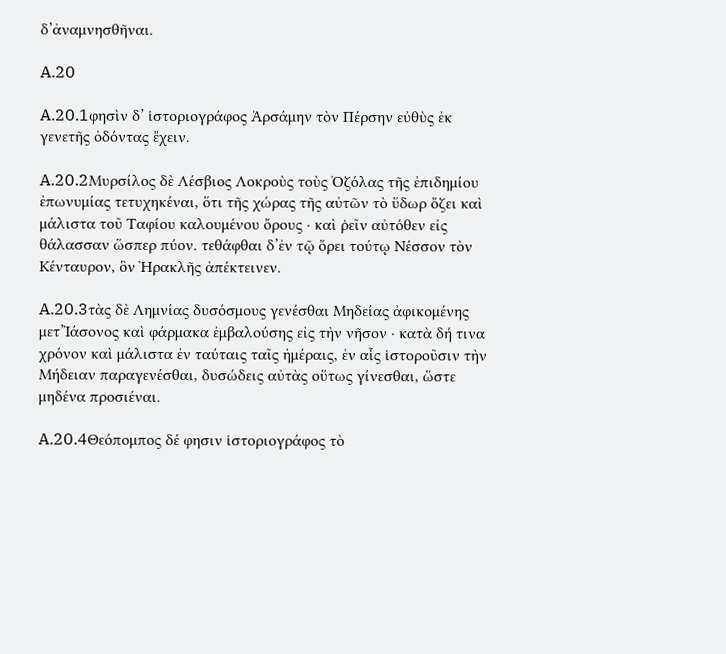δ’ἀναμνησθῆναι.

A.20

A.20.1φησὶν δ’ ἱστοριογράφος Ἀρσάμην τὸν Πέρσην εὐθὺς ἐκ γενετῆς ὀδόντας ἔχειν.

A.20.2Μυρσίλος δὲ Λέσβιος Λοκροὺς τοὺς Ὀζόλας τῆς ἐπιδημίου ἐπωνυμίας τετυχηκέναι, ὅτι τῆς χώρας τῆς αὐτῶν τὸ ὕδωρ ὄζει καὶ μάλιστα τοῦ Ταφίου καλουμένου ὄρους · καὶ ῥεῖν αὐτόθεν εἰς θάλασσαν ὥσπερ πύον. τεθάφθαι δ’ἐν τῷ ὄρει τούτῳ Νέσσον τὸν Κένταυρον, ὃν Ἡρακλῆς ἀπέκτεινεν.

A.20.3τὰς δὲ Λημνίας δυσόσμους γενέσθαι Μηδείας ἀφικομένης μετ’Ἰάσονος καὶ φάρμακα ἐμβαλούσης εἰς τὴν νῆσον · κατὰ δή τινα χρόνον καὶ μάλιστα ἐν ταύταις ταῖς ἡμέραις, ἐν αἷς ἱστοροῦσιν τὴν Μήδειαν παραγενέσθαι, δυσώδεις αὐτὰς οὕτως γίνεσθαι, ὥστε μηδένα προσιέναι.

A.20.4Θεόπομπος δέ φησιν ἱστοριογράφος τὸ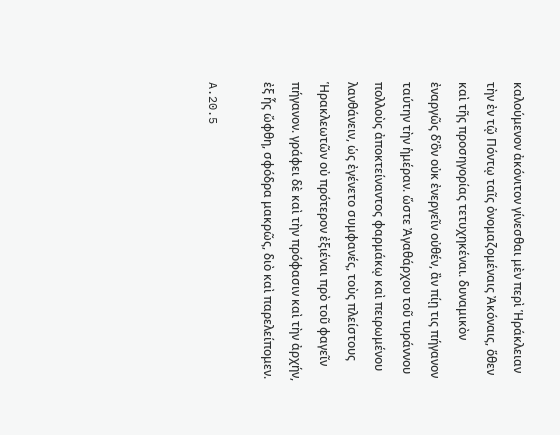καλούμενον ἀκόνιτον γίνεσθαι μὲν περὶ Ἡράκλειαν τὴν ἐν τῷ Πόντῳ ταῖς ὀνομαζομέναις Ἀκόναις, ὅθεν καὶ τῆς προσηγορίας τετυχηκέναι. δυναμικὸν ἐναργῶς δ’ὂν οὐκ ἐνεργεῖν οὐθέν, ἂν πίῃ τις πήγανον ταύτην τὴν ἡμέραν. ὥστε Ἀγαθάρχου τοῦ τυράννου πολλοὺς ἀποκτείναντος φαρμάκῳ καὶ πειρωμένου λανθάνειν, ὡς ἐγένετο συμφανές, τοὺς πλείστους Ἡρακλεωτῶν οὐ πρότερον ἐξιέναι πρὸ τοῦ φαγεῖν πήγανον. γράφει δὲ καὶ τὴν πρόφασιν καὶ τὴν ἀρχήν, ἐξ ἧς ὤφθη, σφόδρα μακρῶς, διὸ καὶ παρελείπομεν.

A.20.5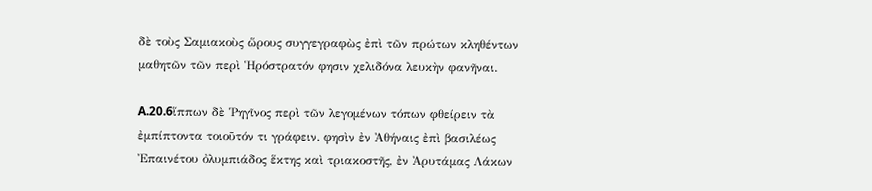δὲ τοὺς Σαμιακοὺς ὥρους συγγεγραφὼς ἐπὶ τῶν πρώτων κληθέντων μαθητῶν τῶν περὶ Ἡρόστρατόν φησιν χελιδόνα λευκὴν φανῆναι.

A.20.6ἵππων δὲ Ῥηγῖνος περὶ τῶν λεγομένων τόπων φθείρειν τὰ ἐμπίπτοντα τοιοῦτόν τι γράφειν. φησὶν ἐν Ἀθήναις ἐπὶ βασιλέως Ἐπαινέτου ὀλυμπιάδος ἕκτης καὶ τριακοστῆς, ἐν Ἀρυτάμας Λάκων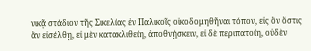νικᾷ στάδιον τῆς Σικελίας ἐν Παλικοῖς οἰκοδομηθῆναι τόπον, εἰς ὃν ὅστις ἂν εἰσέλθῃ, εἰ μὲν κατακλιθείη, ἀποθνῄσκειν, εἰ δὲ περιπατοίη, οὐδὲν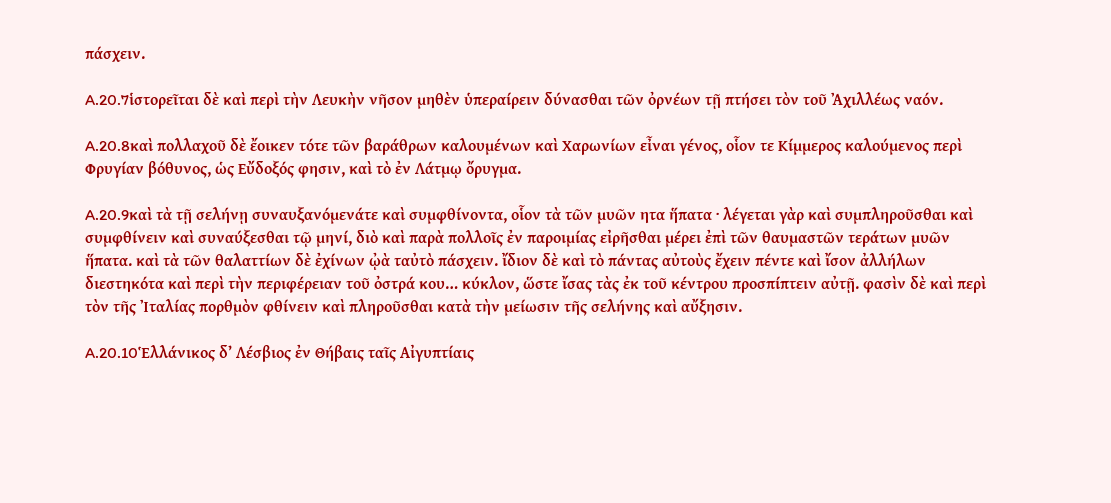πάσχειν.

A.20.7ἱστορεῖται δὲ καὶ περὶ τὴν Λευκὴν νῆσον μηθὲν ὑπεραίρειν δύνασθαι τῶν ὀρνέων τῇ πτήσει τὸν τοῦ Ἀχιλλέως ναόν.

A.20.8καὶ πολλαχοῦ δὲ ἔοικεν τότε τῶν βαράθρων καλουμένων καὶ Χαρωνίων εἶναι γένος, οἷον τε Κίμμερος καλούμενος περὶ Φρυγίαν βόθυνος, ὡς Εὔδοξός φησιν, καὶ τὸ ἐν Λάτμῳ ὄρυγμα.

A.20.9καὶ τὰ τῇ σελήνῃ συναυξανόμενάτε καὶ συμφθίνοντα, οἷον τὰ τῶν μυῶν ητα ἥπατα · λέγεται γὰρ καὶ συμπληροῦσθαι καὶ συμφθίνειν καὶ συναύξεσθαι τῷ μηνί, διὸ καὶ παρὰ πολλοῖς ἐν παροιμίας εἰρῆσθαι μέρει ἐπὶ τῶν θαυμαστῶν τεράτων μυῶν ἥπατα. καὶ τὰ τῶν θαλαττίων δὲ ἐχίνων ᾠὰ ταὐτὸ πάσχειν. ἴδιον δὲ καὶ τὸ πάντας αὐτοὺς ἔχειν πέντε καὶ ἴσον ἀλλήλων διεστηκότα καὶ περὶ τὴν περιφέρειαν τοῦ ὀστρά κου… κύκλον, ὥστε ἴσας τὰς ἐκ τοῦ κέντρου προσπίπτειν αὐτῇ. φασὶν δὲ καὶ περὶ τὸν τῆς Ἰταλίας πορθμὸν φθίνειν καὶ πληροῦσθαι κατὰ τὴν μείωσιν τῆς σελήνης καὶ αὔξησιν.

A.20.10Ἑλλάνικος δ’ Λέσβιος ἐν Θήβαις ταῖς Αἰγυπτίαις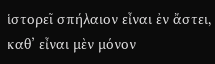ἱστορεῖ σπήλαιον εἶναι ἐν ἄστει, καθ’ εἶναι μὲν μόνον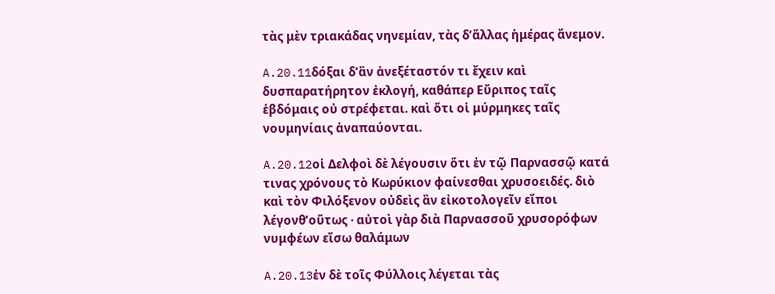τὰς μὲν τριακάδας νηνεμίαν, τὰς δ’ἄλλας ἡμέρας ἄνεμον.

A.20.11δόξαι δ’ἂν ἀνεξέταστόν τι ἔχειν καὶ δυσπαρατήρητον ἐκλογή, καθάπερ Εὔριπος ταῖς ἑβδόμαις οὐ στρέφεται. καὶ ὅτι οἱ μύρμηκες ταῖς νουμηνίαις ἀναπαύονται.

A.20.12οἱ Δελφοὶ δὲ λέγουσιν ὅτι ἐν τῷ Παρνασσῷ κατά τινας χρόνους τὸ Κωρύκιον φαίνεσθαι χρυσοειδές. διὸ καὶ τὸν Φιλόξενον οὐδεὶς ἂν εἰκοτολογεῖν εἴποι λέγονθ’οὕτως · αὐτοὶ γὰρ διὰ Παρνασσοῦ χρυσορόφων νυμφέων εἴσω θαλάμων

A.20.13ἐν δὲ τοῖς Φύλλοις λέγεται τὰς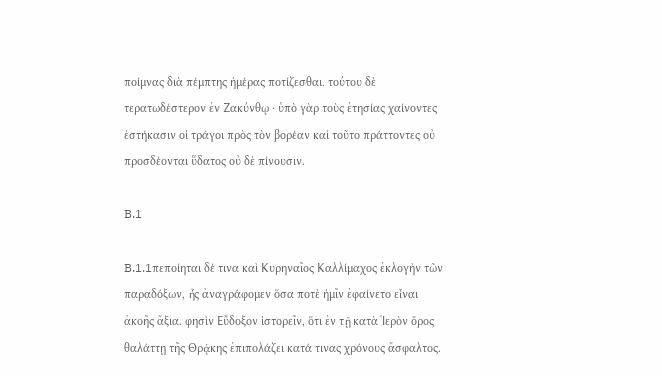ποίμνας διὰ πέμπτης ἡμέρας ποτίζεσθαι. τούτου δὲ τερατωδέστερον ἐν Ζακύνθῳ · ὑπὸ γὰρ τοὺς ἐτησίας χαίνοντες ἑστήκασιν οἱ τράγοι πρὸς τὸν βορέαν καὶ τοῦτο πράττοντες οὐ προσδέονται ὕδατος οὐ δὲ πίνουσιν.

B.1

B.1.1πεποίηται δέ τινα καὶ Κυρηναῖος Καλλίμαχος ἐκλογὴν τῶν παραδόξων, ἧς ἀναγράφομεν ὅσα ποτὲ ἡμῖν ἐφαίνετο εἶναι ἀκοῆς ἄξια. φησὶν Εὔδοξον ἱστορεῖν, ὅτι ἐν τῇ κατὰ Ἱερὸν ὄρος θαλάττῃ τῆς Θρᾴκης ἐπιπολάζει κατά τινας χρόνους ἄσφαλτος.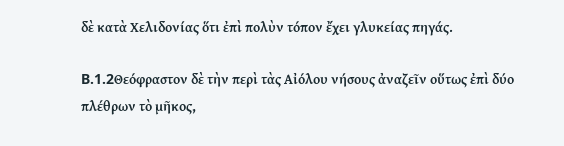δὲ κατὰ Χελιδονίας ὅτι ἐπὶ πολὺν τόπον ἔχει γλυκείας πηγάς.

B.1.2Θεόφραστον δὲ τὴν περὶ τὰς Αἰόλου νήσους ἀναζεῖν οὕτως ἐπὶ δύο πλέθρων τὸ μῆκος,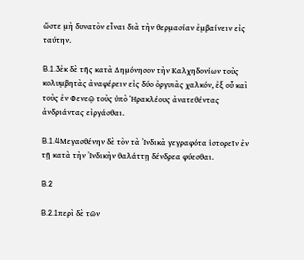ὥστε μὴ δυνατὸν εἶναι διὰ τὴν θερμασίαν ἐμβαίνειν εἰς ταύτην.

B.1.3ἐκ δὲ τῆς κατὰ Δημόνησον τὴν Καλχηδονίων τοὺς κολυμβητὰς ἀναφέρειν εἰς δύο ὀργυιὰς χαλκόν, ἐξ οὗ καὶ τοὺς ἐν Φενεῷ τοὺς ὑπὸ Ἡρακλέους ἀνατεθέντας ἀνδριάντας εἰργάσθαι.

B.1.4Μεγασθένην δὲ τὸν τὰ Ἰνδικὰ γεγραφότα ἱστορεῖν ἐν τῇ κατὰ τὴν Ἰνδικὴν θαλάττῃ δένδρεα φύεσθαι.

B.2

B.2.1περὶ δὲ τῶν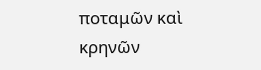ποταμῶν καὶ κρηνῶν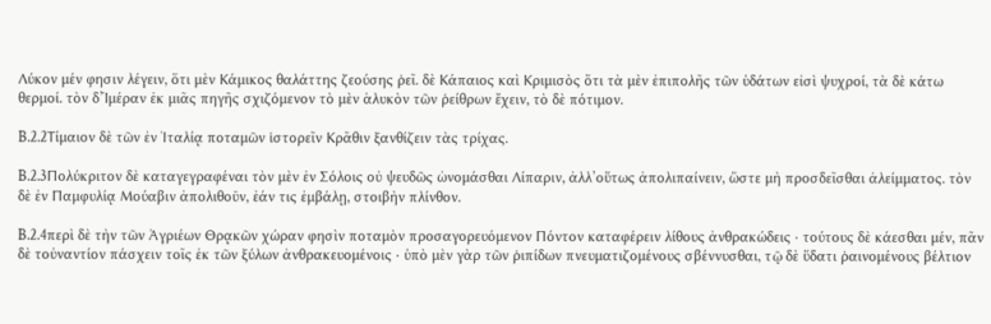Λύκον μέν φησιν λέγειν, ὅτι μὲν Κάμικος θαλάττης ζεούσης ῥεῖ. δὲ Κάπαιος καὶ Κριμισὸς ὅτι τὰ μὲν ἐπιπολῆς τῶν ὑδάτων εἰσὶ ψυχροί, τὰ δὲ κάτω θερμοί. τὸν δ’Ἱμέραν ἐκ μιᾶς πηγῆς σχιζόμενον τὸ μὲν ἁλυκὸν τῶν ῥείθρων ἔχειν, τὸ δὲ πότιμον.

B.2.2Τίμαιον δὲ τῶν ἐν Ἰταλίᾳ ποταμῶν ἱστορεῖν Κρᾶθιν ξανθίζειν τὰς τρίχας.

B.2.3Πολύκριτον δὲ καταγεγραφέναι τὸν μὲν ἐν Σόλοις οὐ ψευδῶς ὠνομάσθαι Λίπαριν, ἀλλ’οὕτως ἀπολιπαίνειν, ὥστε μὴ προσδεῖσθαι ἀλείμματος. τὸν δὲ ἐν Παμφυλίᾳ Μούαβιν ἀπολιθοῦν, ἐάν τις ἐμβάλῃ, στοιβὴν πλίνθον.

B.2.4περὶ δὲ τὴν τῶν Ἀγριέων Θρᾳκῶν χώραν φησὶν ποταμὸν προσαγορευόμενον Πόντον καταφέρειν λίθους ἀνθρακώδεις · τούτους δὲ κάεσθαι μέν, πᾶν δὲ τοὐναντίον πάσχειν τοῖς ἐκ τῶν ξύλων ἀνθρακευομένοις · ὑπὸ μὲν γὰρ τῶν ῥιπίδων πνευματιζομένους σβέννυσθαι, τῷ δὲ ὕδατι ῥαινομένους βέλτιον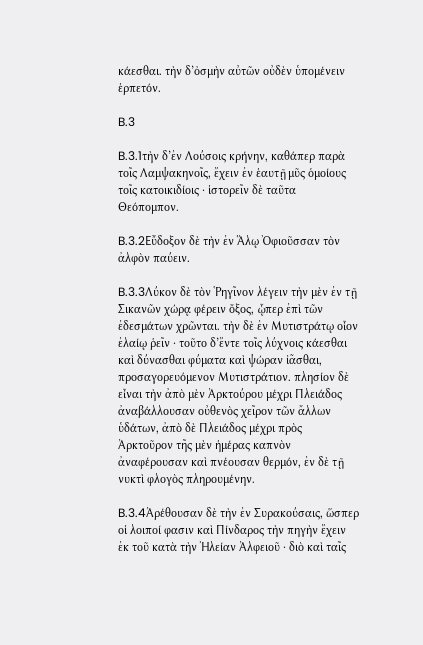κάεσθαι. τὴν δ’ὀσμὴν αὐτῶν οὐδὲν ὑπομένειν ἑρπετόν.

B.3

B.3.1τὴν δ’ἐν Λούσοις κρήνην, καθάπερ παρὰ τοῖς Λαμψακηνοῖς, ἔχειν ἐν ἑαυτῇ μῦς ὁμοίους τοῖς κατοικιδίοις · ἱστορεῖν δὲ ταῦτα Θεόπομπον.

B.3.2Εὔδοξον δὲ τὴν ἐν Ἅλῳ Ὀφιοῦσσαν τὸν ἀλφὸν παύειν.

B.3.3Λύκον δὲ τὸν Ῥηγῖνον λέγειν τὴν μὲν ἐν τῇ Σικανῶν χώρᾳ φέρειν ὄξος, ᾧπερ ἐπὶ τῶν ἐδεσμάτων χρῶνται. τὴν δὲ ἐν Μυτιστράτῳ οἷον ἐλαίῳ ῥεῖν · τοῦτο δ’ἔντε τοῖς λύχνοις κάεσθαι καὶ δύνασθαι φύματα καὶ ψώραν ἰᾶσθαι, προσαγορευόμενον Μυτιστράτιον. πλησίον δὲ εἶναι τὴν ἀπὸ μὲν Ἀρκτούρου μέχρι Πλειάδος ἀναβάλλουσαν οὐθενὸς χεῖρον τῶν ἄλλων ὑδάτων, ἀπὸ δὲ Πλειάδος μέχρι πρὸς Ἀρκτοῦρον τῆς μὲν ἡμέρας καπνὸν ἀναφέρουσαν καὶ πνέουσαν θερμόν, ἐν δὲ τῇ νυκτὶ φλογὸς πληρουμένην.

B.3.4Ἀρέθουσαν δὲ τὴν ἐν Συρακούσαις, ὥσπερ οἱ λοιποί φασιν καὶ Πίνδαρος τὴν πηγὴν ἔχειν ἐκ τοῦ κατὰ τὴν Ἠλείαν Ἀλφειοῦ · διὸ καὶ ταῖς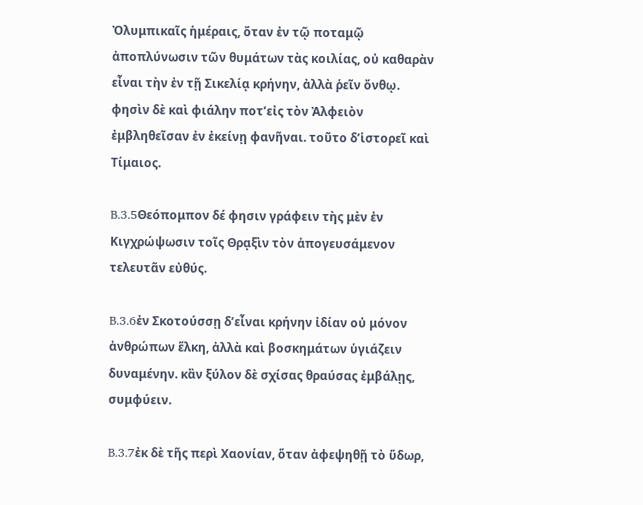Ὀλυμπικαῖς ἡμέραις, ὅταν ἐν τῷ ποταμῷ ἀποπλύνωσιν τῶν θυμάτων τὰς κοιλίας, οὐ καθαρὰν εἶναι τὴν ἐν τῇ Σικελίᾳ κρήνην, ἀλλὰ ῥεῖν ὄνθῳ. φησὶν δὲ καὶ φιάλην ποτ’εἰς τὸν Ἀλφειὸν ἐμβληθεῖσαν ἐν ἐκείνῃ φανῆναι. τοῦτο δ’ἱστορεῖ καὶ Τίμαιος.

B.3.5Θεόπομπον δέ φησιν γράφειν τὴς μὲν ἐν Κιγχρώψωσιν τοῖς Θρᾳξὶν τὸν ἀπογευσάμενον τελευτᾶν εὐθύς.

B.3.6ἐν Σκοτούσσῃ δ’εἶναι κρήνην ἰδίαν οὐ μόνον ἀνθρώπων ἕλκη, ἀλλὰ καὶ βοσκημάτων ὑγιάζειν δυναμένην. κἂν ξύλον δὲ σχίσας θραύσας ἐμβάλῃς, συμφύειν.

B.3.7ἐκ δὲ τῆς περὶ Χαονίαν, ὅταν ἀφεψηθῇ τὸ ὕδωρ,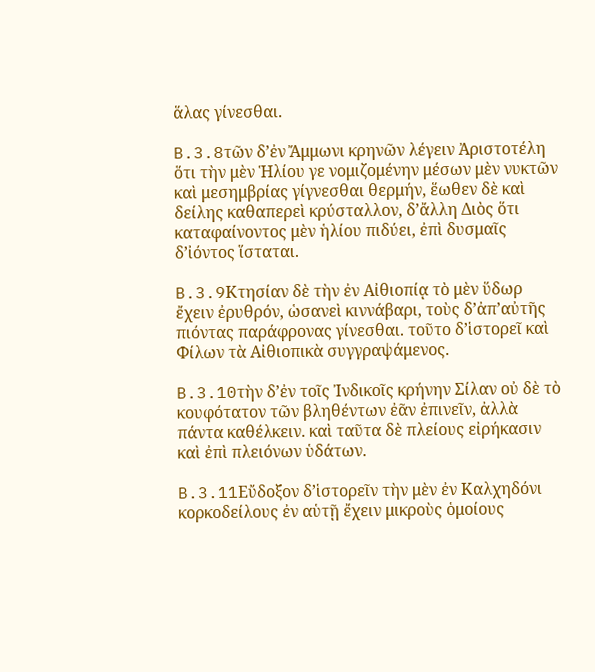ἅλας γίνεσθαι.

B.3.8τῶν δ’ἐν Ἄμμωνι κρηνῶν λέγειν Ἀριστοτέλη ὅτι τὴν μὲν Ἡλίου γε νομιζομένην μέσων μὲν νυκτῶν καὶ μεσημβρίας γίγνεσθαι θερμήν, ἕωθεν δὲ καὶ δείλης καθαπερεὶ κρύσταλλον, δ’ἄλλη Διὸς ὅτι καταφαίνοντος μὲν ἡλίου πιδύει, ἐπὶ δυσμαῖς δ’ἰόντος ἵσταται.

B.3.9Κτησίαν δὲ τὴν ἐν Αἰθιοπίᾳ τὸ μὲν ὕδωρ ἔχειν ἐρυθρόν, ὡσανεὶ κιννάβαρι, τοὺς δ’ἀπ’αὐτῆς πιόντας παράφρονας γίνεσθαι. τοῦτο δ’ἱστορεῖ καὶ Φίλων τὰ Αἰθιοπικὰ συγγραψάμενος.

B.3.10τὴν δ’ἐν τοῖς Ἰνδικοῖς κρήνην Σίλαν οὐ δὲ τὸ κουφότατον τῶν βληθέντων ἐᾶν ἐπινεῖν, ἀλλὰ πάντα καθέλκειν. καὶ ταῦτα δὲ πλείους εἰρήκασιν καὶ ἐπὶ πλειόνων ὑδάτων.

B.3.11Εὔδοξον δ’ἱστορεῖν τὴν μὲν ἐν Καλχηδόνι κορκοδείλους ἐν αὑτῇ ἔχειν μικροὺς ὁμοίους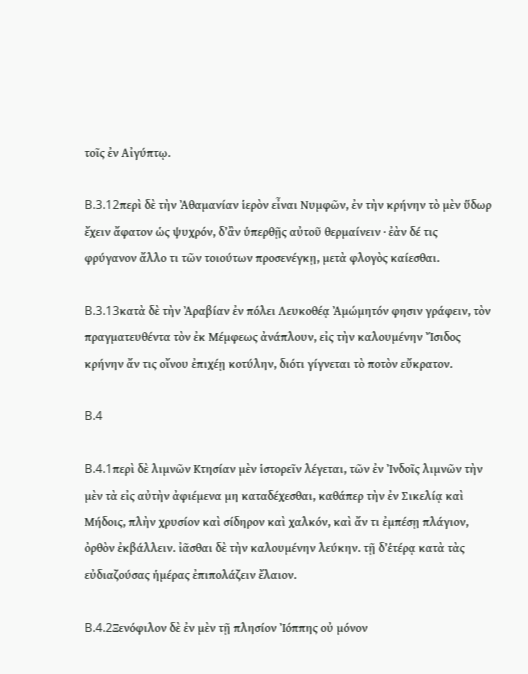τοῖς ἐν Αἰγύπτῳ.

B.3.12περὶ δὲ τὴν Ἀθαμανίαν ἱερὸν εἶναι Νυμφῶν, ἐν τὴν κρήνην τὸ μὲν ὕδωρ ἔχειν ἄφατον ὡς ψυχρόν, δ’ἂν ὑπερθῇς αὐτοῦ θερμαίνειν · ἐὰν δέ τις φρύγανον ἄλλο τι τῶν τοιούτων προσενέγκῃ, μετὰ φλογὸς καίεσθαι.

B.3.13κατὰ δὲ τὴν Ἀραβίαν ἐν πόλει Λευκοθέᾳ Ἀμώμητόν φησιν γράφειν, τὸν πραγματευθέντα τὸν ἐκ Μέμφεως ἀνάπλουν, εἰς τὴν καλουμένην Ἴσιδος κρήνην ἄν τις οἴνου ἐπιχέῃ κοτύλην, διότι γίγνεται τὸ ποτὸν εὔκρατον.

B.4

B.4.1περὶ δὲ λιμνῶν Κτησίαν μὲν ἱστορεῖν λέγεται, τῶν ἐν Ἰνδοῖς λιμνῶν τὴν μὲν τὰ εἰς αὐτὴν ἀφιέμενα μη καταδέχεσθαι, καθάπερ τὴν ἐν Σικελίᾳ καὶ Μήδοις, πλὴν χρυσίον καὶ σίδηρον καὶ χαλκόν, καὶ ἄν τι ἐμπέσῃ πλάγιον, ὀρθὸν ἐκβάλλειν. ἰᾶσθαι δὲ τὴν καλουμένην λεύκην. τῇ δ’ἑτέρᾳ κατὰ τὰς εὐδιαζούσας ἡμέρας ἐπιπολάζειν ἔλαιον.

B.4.2Ξενόφιλον δὲ ἐν μὲν τῇ πλησίον Ἰόππης οὐ μόνον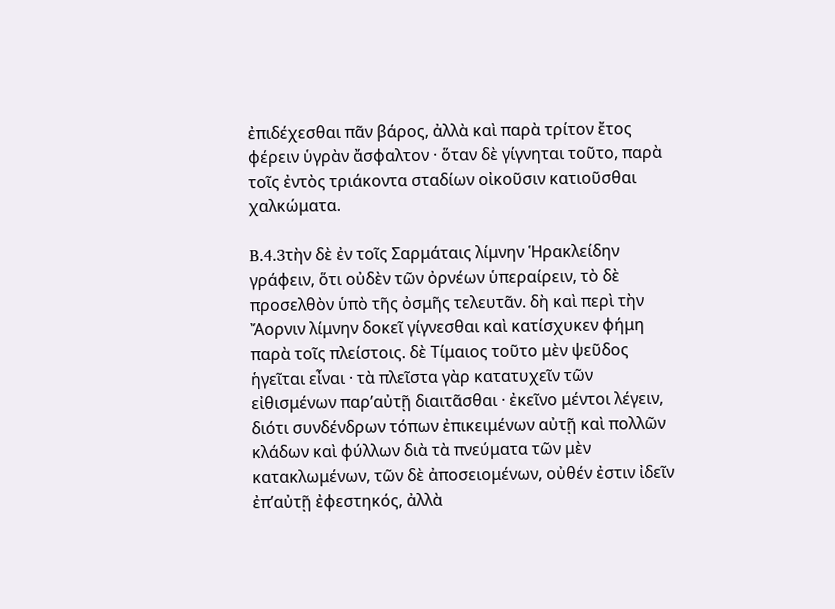ἐπιδέχεσθαι πᾶν βάρος, ἀλλὰ καὶ παρὰ τρίτον ἔτος φέρειν ὑγρὰν ἄσφαλτον · ὅταν δὲ γίγνηται τοῦτο, παρὰ τοῖς ἐντὸς τριάκοντα σταδίων οἰκοῦσιν κατιοῦσθαι χαλκώματα.

B.4.3τὴν δὲ ἐν τοῖς Σαρμάταις λίμνην Ἡρακλείδην γράφειν, ὅτι οὐδὲν τῶν ὀρνέων ὑπεραίρειν, τὸ δὲ προσελθὸν ὑπὸ τῆς ὀσμῆς τελευτᾶν. δὴ καὶ περὶ τὴν Ἄορνιν λίμνην δοκεῖ γίγνεσθαι καὶ κατίσχυκεν φήμη παρὰ τοῖς πλείστοις. δὲ Τίμαιος τοῦτο μὲν ψεῦδος ἡγεῖται εἶναι · τὰ πλεῖστα γὰρ κατατυχεῖν τῶν εἰθισμένων παρ’αὐτῇ διαιτᾶσθαι · ἐκεῖνο μέντοι λέγειν, διότι συνδένδρων τόπων ἐπικειμένων αὐτῇ καὶ πολλῶν κλάδων καὶ φύλλων διὰ τὰ πνεύματα τῶν μὲν κατακλωμένων, τῶν δὲ ἀποσειομένων, οὐθέν ἐστιν ἰδεῖν ἐπ’αὐτῇ ἐφεστηκός, ἀλλὰ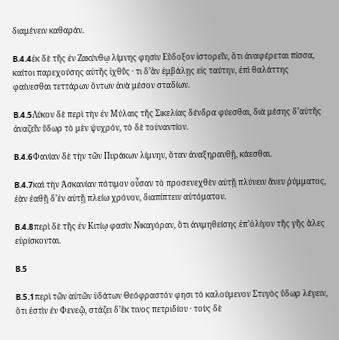διαμένειν καθαράν.

B.4.4ἐκ δὲ τῆς ἐν Ζακύνθῳ λίμνης φησὶν Εὔδοξον ἱστορεῖν, ὅτι ἀναφέρεται πίσσα, καίτοι παρεχούσης αὐτῆς ἰχθῦς · τι δ’ἂν ἐμβάλῃς εἰς ταύτην, ἐπὶ θαλάττης φαίνεσθαι τεττάρων ὄντων ἀνὰ μέσον σταδίων.

B.4.5Λύκον δὲ περὶ τὴν ἐν Μύλαις τῆς Σικελίας δένδρα φύεσθαι, διὰ μέσης δ’αὐτῆς ἀναζεῖν ὕδωρ τὸ μὲν ψυχρόν, τὸ δὲ τοὐναντίον.

B.4.6Φανίαν δὲ τὴν τῶν Πυράκων λίμνην, ὅταν ἀναξηρανθῇ, κάεσθαι.

B.4.7καὶ τὴν Ἀσκανίαν πότιμον οὖσαν τὸ προσενεχθὲν αὐτῇ πλύνειν ἄνευ ῥύμματος, ἐὰν ἐαθῇ δ’ἐν αὐτῇ πλείω χρόνον, διαπίπτειν αὐτόματον.

B.4.8περὶ δὲ τῆς ἐν Κιτίῳ φασὶν Νικαγόραν, ὅτι ἀνιμηθείσης ἐπ’ὀλίγον τῆς γῆς ἅλες εὑρίσκονται.

B.5

B.5.1περὶ τῶν αὐτῶν ὑδάτων Θεόφραστόν φησι τὸ καλούμενον Στυγὸς ὕδωρ λέγειν, ὅτι ἐστὶν ἐν Φενεῷ, στάζει δ’ἔκ τινος πετριδίου · τοὺς δὲ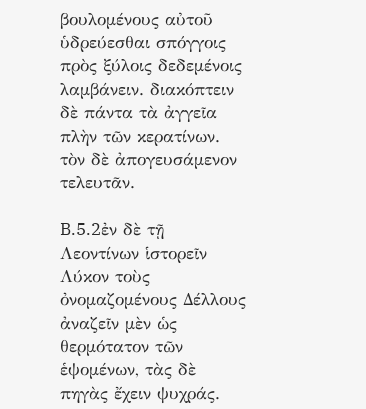βουλομένους αὐτοῦ ὑδρεύεσθαι σπόγγοις πρὸς ξύλοις δεδεμένοις λαμβάνειν. διακόπτειν δὲ πάντα τὰ ἀγγεῖα πλὴν τῶν κερατίνων. τὸν δὲ ἀπογευσάμενον τελευτᾶν.

B.5.2ἐν δὲ τῇ Λεοντίνων ἱστορεῖν Λύκον τοὺς ὀνομαζομένους Δέλλους ἀναζεῖν μὲν ὡς θερμότατον τῶν ἑψομένων, τὰς δὲ πηγὰς ἔχειν ψυχράς.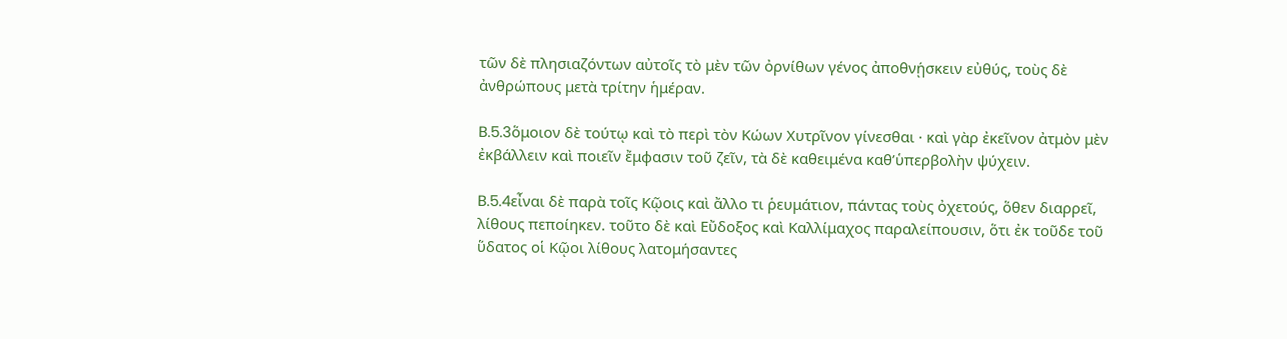τῶν δὲ πλησιαζόντων αὐτοῖς τὸ μὲν τῶν ὀρνίθων γένος ἀποθνῄσκειν εὐθύς, τοὺς δὲ ἀνθρώπους μετὰ τρίτην ἡμέραν.

B.5.3ὅμοιον δὲ τούτῳ καὶ τὸ περὶ τὸν Κώων Χυτρῖνον γίνεσθαι · καὶ γὰρ ἐκεῖνον ἀτμὸν μὲν ἐκβάλλειν καὶ ποιεῖν ἔμφασιν τοῦ ζεῖν, τὰ δὲ καθειμένα καθ’ὑπερβολὴν ψύχειν.

B.5.4εἶναι δὲ παρὰ τοῖς Κῷοις καὶ ἄλλο τι ῥευμάτιον, πάντας τοὺς ὀχετούς, ὅθεν διαρρεῖ, λίθους πεποίηκεν. τοῦτο δὲ καὶ Εὔδοξος καὶ Καλλίμαχος παραλείπουσιν, ὅτι ἐκ τοῦδε τοῦ ὕδατος οἱ Κῷοι λίθους λατομήσαντες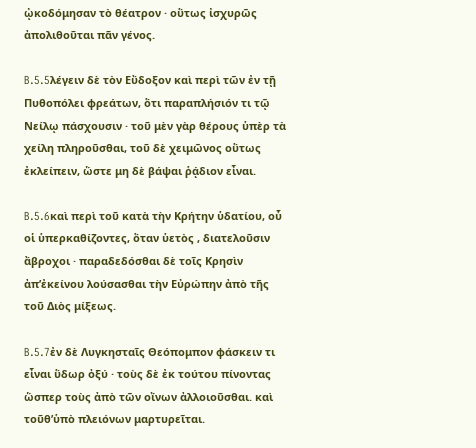ᾠκοδόμησαν τὸ θέατρον · οὕτως ἰσχυρῶς ἀπολιθοῦται πᾶν γένος.

B.5.5λέγειν δὲ τὸν Εὔδοξον καὶ περὶ τῶν ἐν τῇ Πυθοπόλει φρεάτων, ὅτι παραπλήσιόν τι τῷ Νείλῳ πάσχουσιν · τοῦ μὲν γὰρ θέρους ὑπὲρ τὰ χείλη πληροῦσθαι, τοῦ δὲ χειμῶνος οὕτως ἐκλείπειν, ὥστε μη δὲ βάψαι ῥᾴδιον εἶναι.

B.5.6καὶ περὶ τοῦ κατὰ τὴν Κρήτην ὑδατίου, οὗ οἱ ὑπερκαθίζοντες, ὅταν ὑετὸς , διατελοῦσιν ἄβροχοι · παραδεδόσθαι δὲ τοῖς Κρησὶν ἀπ’ἐκείνου λούσασθαι τὴν Εὐρώπην ἀπὸ τῆς τοῦ Διὸς μίξεως.

B.5.7ἐν δὲ Λυγκησταῖς Θεόπομπον φάσκειν τι εἶναι ὕδωρ ὀξύ · τοὺς δὲ ἐκ τούτου πίνοντας ὥσπερ τοὺς ἀπὸ τῶν οἴνων ἀλλοιοῦσθαι. καὶ τοῦθ’ὑπὸ πλειόνων μαρτυρεῖται.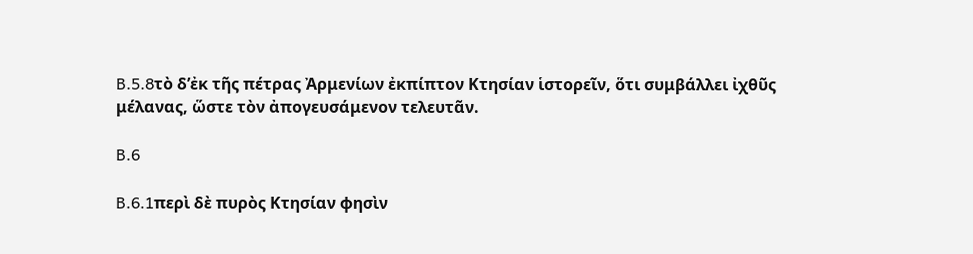B.5.8τὸ δ’ἐκ τῆς πέτρας Ἀρμενίων ἐκπίπτον Κτησίαν ἱστορεῖν, ὅτι συμβάλλει ἰχθῦς μέλανας, ὥστε τὸν ἀπογευσάμενον τελευτᾶν.

B.6

B.6.1περὶ δὲ πυρὸς Κτησίαν φησὶν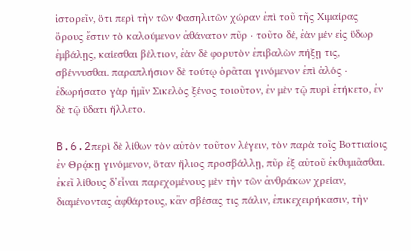ἱστορεῖν, ὅτι περὶ τὴν τῶν Φασηλιτῶν χώραν ἐπὶ τοῦ τῆς Χιμαίρας ὄρους ἔστιν τὸ καλούμενον ἀθάνατον πῦρ · τοῦτο δέ, ἐὰν μέν εἰς ὕδωρ ἐμβάλῃς, καίεσθαι βέλτιον, ἐὰν δὲ φορυτὸν ἐπιβαλὼν πήξῃ τις, σβέννυσθαι. παραπλήσιον δὲ τούτῳ ὁρᾶται γινόμενον ἐπὶ ἁλός · ἐδωρήσατο γὰρ ἡμῖν Σικελὸς ξένος τοιοῦτον, ἐν μὲν τῷ πυρὶ ἐτήκετο, ἐν δὲ τῷ ὕδατι ἥλλετο.

B.6.2περὶ δὲ λίθων τὸν αὐτὸν τοῦτον λέγειν, τὸν παρὰ τοῖς Βοττιαίοις ἐν Θρᾴκῃ γινόμενον, ὅταν ἥλιος προσβάλλῃ, πῦρ ἐξ αὐτοῦ ἐκθυμιᾶσθαι. ἐκεῖ λίθους δ’εἶναι παρεχομένους μὲν τὴν τῶν ἀνθράκων χρείαν, διαμένοντας ἀφθάρτους, κἂν σβέσας τις πάλιν, ἐπικεχειρήκασιν, τὴν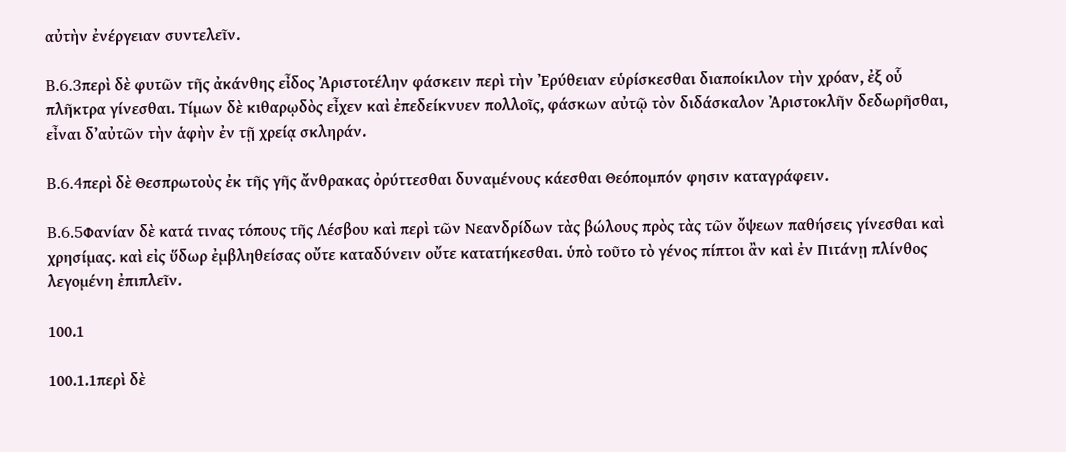αὐτὴν ἐνέργειαν συντελεῖν.

B.6.3περὶ δὲ φυτῶν τῆς ἀκάνθης εἶδος Ἀριστοτέλην φάσκειν περὶ τὴν Ἐρύθειαν εὑρίσκεσθαι διαποίκιλον τὴν χρόαν, ἐξ οὗ πλῆκτρα γίνεσθαι. Τίμων δὲ κιθαρῳδὸς εἶχεν καὶ ἐπεδείκνυεν πολλοῖς, φάσκων αὐτῷ τὸν διδάσκαλον Ἀριστοκλῆν δεδωρῆσθαι, εἶναι δ’αὐτῶν τὴν ἁφὴν ἐν τῇ χρείᾳ σκληράν.

B.6.4περὶ δὲ Θεσπρωτοὺς ἐκ τῆς γῆς ἄνθρακας ὀρύττεσθαι δυναμένους κάεσθαι Θεόπομπόν φησιν καταγράφειν.

B.6.5Φανίαν δὲ κατά τινας τόπους τῆς Λέσβου καὶ περὶ τῶν Νεανδρίδων τὰς βώλους πρὸς τὰς τῶν ὄψεων παθήσεις γίνεσθαι καὶ χρησίμας. καὶ εἰς ὕδωρ ἐμβληθείσας οὔτε καταδύνειν οὔτε κατατήκεσθαι. ὑπὸ τοῦτο τὸ γένος πίπτοι ἂν καὶ ἐν Πιτάνῃ πλίνθος λεγομένη ἐπιπλεῖν.

100.1

100.1.1περὶ δὲ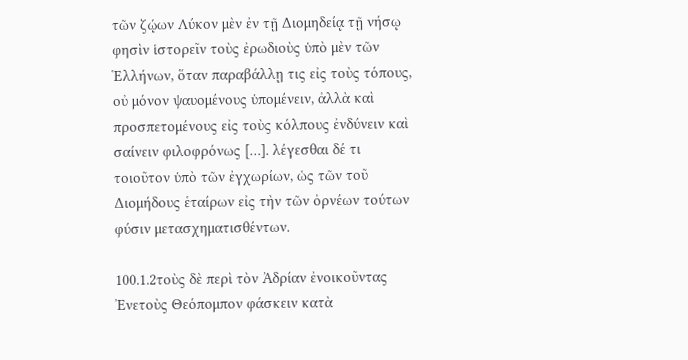τῶν ζῴων Λύκον μὲν ἐν τῇ Διομηδείᾳ τῇ νήσῳ φησὶν ἱστορεῖν τοὺς ἐρωδιοὺς ὑπὸ μὲν τῶν Ἑλλήνων, ὅταν παραβάλλῃ τις εἰς τοὺς τόπους, οὐ μόνον ψαυομένους ὑπομένειν, ἀλλὰ καὶ προσπετομένους εἰς τοὺς κόλπους ἐνδύνειν καὶ σαίνειν φιλοφρόνως […]. λέγεσθαι δέ τι τοιοῦτον ὑπὸ τῶν ἐγχωρίων, ὡς τῶν τοῦ Διομήδους ἑταίρων εἰς τὴν τῶν ὀρνέων τούτων φύσιν μετασχηματισθέντων.

100.1.2τοὺς δὲ περὶ τὸν Ἀδρίαν ἐνοικοῦντας Ἐνετοὺς Θεόπομπον φάσκειν κατὰ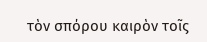τὸν σπόρου καιρὸν τοῖς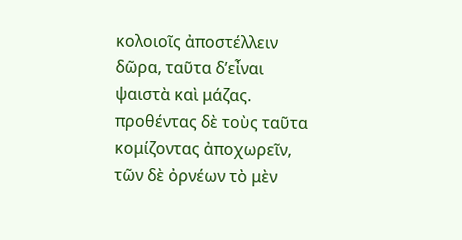κολοιοῖς ἀποστέλλειν δῶρα, ταῦτα δ’εἶναι ψαιστὰ καὶ μάζας. προθέντας δὲ τοὺς ταῦτα κομίζοντας ἀποχωρεῖν, τῶν δὲ ὀρνέων τὸ μὲν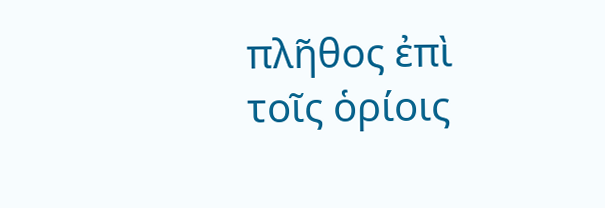πλῆθος ἐπὶ τοῖς ὁρίοις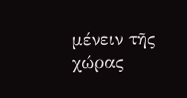μένειν τῆς χώρας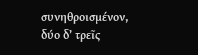συνηθροισμένον, δύο δ’ τρεῖς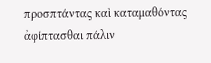προσπτάντας καὶ καταμαθόντας ἀφίπτασθαι πάλιν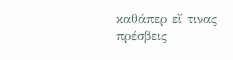καθάπερ εἴ τινας πρέσβεις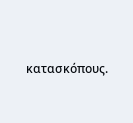κατασκόπους.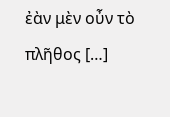ἐὰν μὲν οὖν τὸ πλῆθος […]